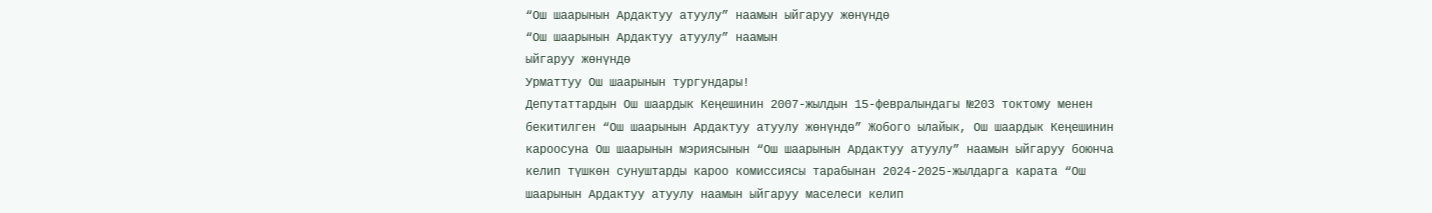“Ош шаарынын Ардактуу атуулу” наамын ыйгаруу жөнүндө
“Ош шаарынын Ардактуу атуулу” наамын
ыйгаруу жөнүндө
Урматтуу Ош шаарынын тургундары!
Депутаттардын Ош шаардык Кеңешинин 2007-жылдын 15-февралындагы №203 токтому менен бекитилген “Ош шаарынын Ардактуу атуулу жөнүндө” Жобого ылайык, Ош шаардык Кеңешинин кароосуна Ош шаарынын мэриясынын “Ош шаарынын Ардактуу атуулу” наамын ыйгаруу боюнча келип түшкөн сунуштарды кароо комиссиясы тарабынан 2024-2025-жылдарга карата “Ош шаарынын Ардактуу атуулу наамын ыйгаруу маселеси келип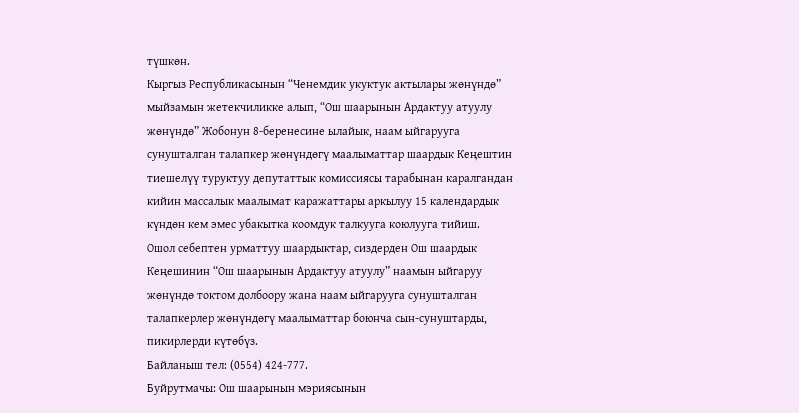түшкөн.
Кыргыз Республикасынын “Ченемдик укуктук актылары жөнүндө” мыйзамын жетекчиликке алып, “Ош шаарынын Ардактуу атуулу жөнүндө” Жобонун 8-беренесине ылайык, наам ыйгарууга сунушталган талапкер жөнүндөгү маалыматтар шаардык Кеңештин тиешелүү туруктуу депутаттык комиссиясы тарабынан каралгандан кийин массалык маалымат каражаттары аркылуу 15 календардык күндөн кем эмес убакытка коомдук талкууга коюлууга тийиш.
Ошол себептен урматтуу шаардыктар, сиздерден Ош шаардык Кеңешинин “Ош шаарынын Ардактуу атуулу” наамын ыйгаруу жөнүндө токтом долбоору жана наам ыйгарууга сунушталган талапкерлер жөнүндөгү маалыматтар боюнча сын-сунуштарды, пикирлерди күтөбүз.
Байланыш тел: (0554) 424-777.
Буйрутмачы: Ош шаарынын мэриясынын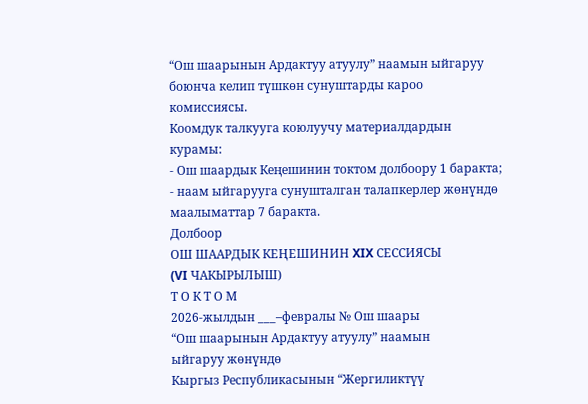“Ош шаарынын Ардактуу атуулу” наамын ыйгаруу боюнча келип түшкөн сунуштарды кароо комиссиясы.
Коомдук талкууга коюлуучу материалдардын курамы:
- Ош шаардык Кеңешинин токтом долбоору 1 баракта;
- наам ыйгарууга сунушталган талапкерлер жөнүндө маалыматтар 7 баракта.
Долбоор
ОШ ШААРДЫК КЕҢЕШИНИН XIX СЕССИЯСЫ
(VI ЧАКЫРЫЛЫШ)
Т О К Т О М
2026-жылдын ___–февралы № Ош шаары
“Ош шаарынын Ардактуу атуулу” наамын
ыйгаруу жөнүндө
Кыргыз Республикасынын “Жергиликтүү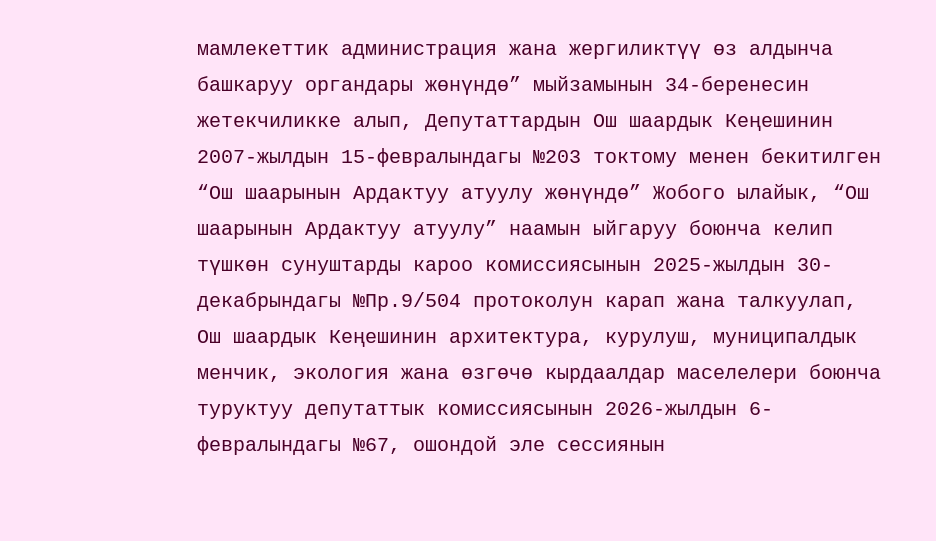мамлекеттик администрация жана жергиликтүү өз алдынча башкаруу органдары жөнүндө” мыйзамынын 34-беренесин жетекчиликке алып, Депутаттардын Ош шаардык Кеңешинин 2007-жылдын 15-февралындагы №203 токтому менен бекитилген “Ош шаарынын Ардактуу атуулу жөнүндө” Жобого ылайык, “Ош шаарынын Ардактуу атуулу” наамын ыйгаруу боюнча келип түшкөн сунуштарды кароо комиссиясынын 2025-жылдын 30-декабрындагы №Пр.9/504 протоколун карап жана талкуулап, Ош шаардык Кеңешинин архитектура, курулуш, муниципалдык менчик, экология жана өзгөчө кырдаалдар маселелери боюнча туруктуу депутаттык комиссиясынын 2026-жылдын 6-февралындагы №67, ошондой эле сессиянын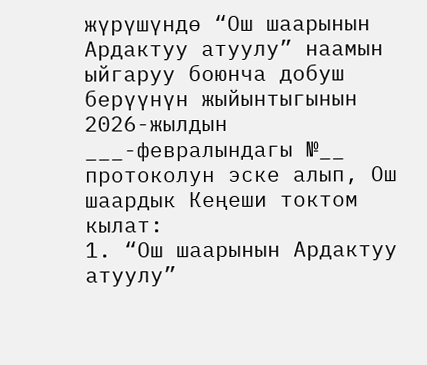жүрүшүндө “Ош шаарынын Ардактуу атуулу” наамын ыйгаруу боюнча добуш берүүнүн жыйынтыгынын 2026-жылдын ___-февралындагы №__ протоколун эске алып, Ош шаардык Кеңеши токтом кылат:
1. “Ош шаарынын Ардактуу атуулу”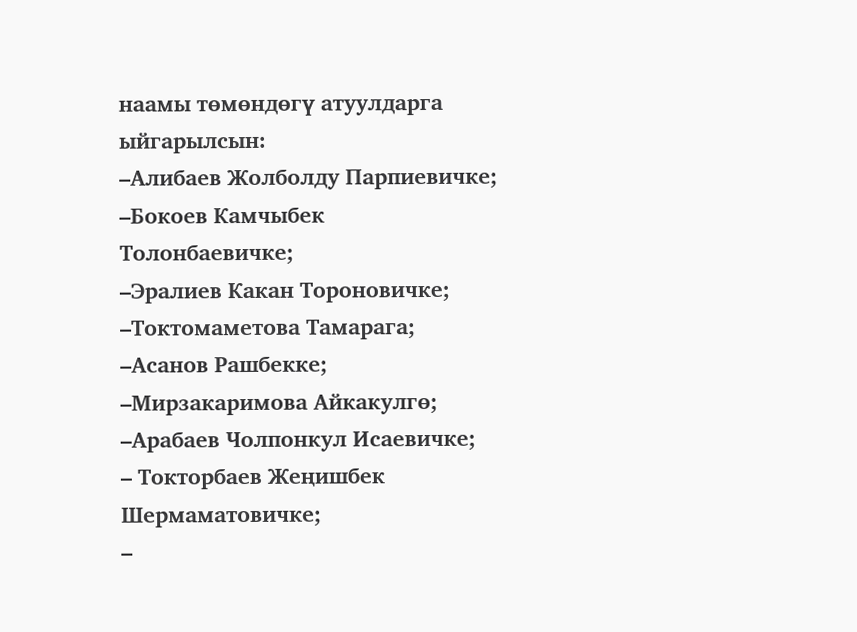наамы төмөндөгү атуулдарга ыйгарылсын:
–Алибаев Жолболду Парпиевичке;
–Бокоев Камчыбек Толонбаевичке;
–Эралиев Какан Тороновичке;
–Токтомаметова Тамарага;
–Асанов Рашбекке;
–Мирзакаримова Айкакулгө;
–Арабаев Чолпонкул Исаевичке;
– Токторбаев Жеңишбек Шермаматовичке;
–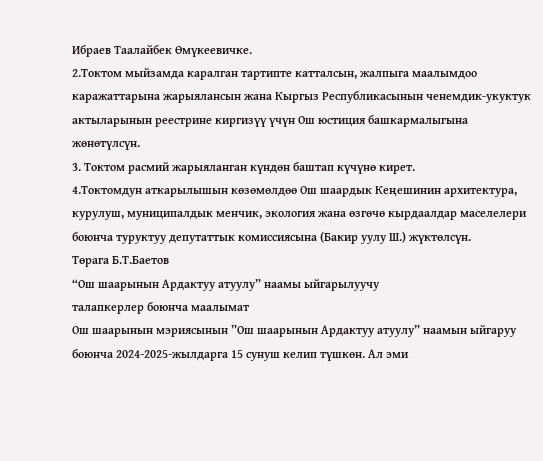Ибраев Таалайбек Өмүкеевичке.
2.Токтом мыйзамда каралган тартипте катталсын, жалпыга маалымдоо каражаттарына жарыялансын жана Кыргыз Республикасынын ченемдик-укуктук актыларынын реестрине киргизүү үчүн Ош юстиция башкармалыгына жөнөтүлсүн.
3. Токтом расмий жарыяланган күндөн баштап күчүнө кирет.
4.Токтомдун аткарылышын көзөмөлдөө Ош шаардык Кеңешинин архитектура, курулуш, муниципалдык менчик, экология жана өзгөчө кырдаалдар маселелери боюнча туруктуу депутаттык комиссиясына (Бакир уулу Ш.) жүктөлсүн.
Төрага Б.Т.Баетов
“Ош шаарынын Ардактуу атуулу” наамы ыйгарылуучу
талапкерлер боюнча маалымат
Ош шаарынын мэриясынын ”Ош шаарынын Ардактуу атуулу” наамын ыйгаруу боюнча 2024-2025-жылдарга 15 сунуш келип түшкөн. Ал эми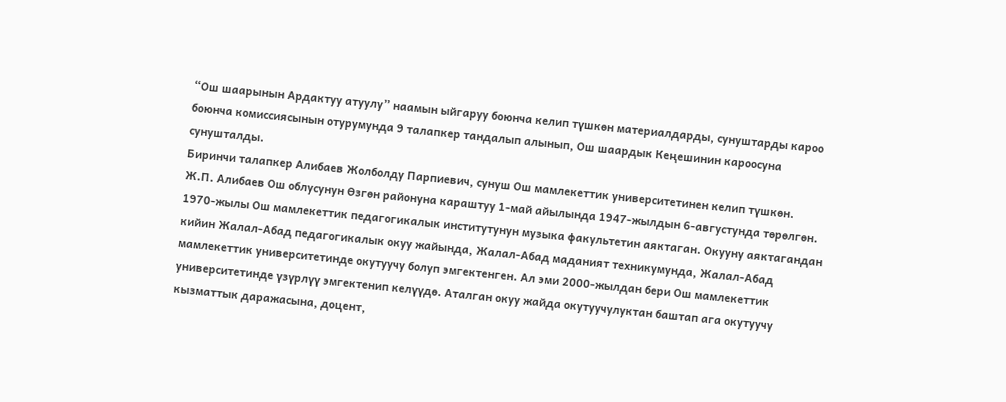“Ош шаарынын Ардактуу атуулу” наамын ыйгаруу боюнча келип түшкөн материалдарды, сунуштарды кароо боюнча комиссиясынын отурумунда 9 талапкер тандалып алынып, Ош шаардык Кеңешинин кароосуна сунушталды.
Биринчи талапкер Алибаев Жолболду Парпиевич, сунуш Ош мамлекеттик университетинен келип түшкөн.
Ж.П. Алибаев Ош облусунун Өзгөн районуна караштуу 1-май айылында 1947-жылдын 6-августунда төрөлгөн. 1970-жылы Ош мамлекеттик педагогикалык институтунун музыка факультетин аяктаган. Окууну аяктагандан кийин Жалал-Абад педагогикалык окуу жайында, Жалал-Абад маданият техникумунда, Жалал-Абад мамлекеттик университетинде окутуучу болуп эмгектенген. Ал эми 2000-жылдан бери Ош мамлекеттик университетинде үзүрлүү эмгектенип келүүдө. Аталган окуу жайда окутуучулуктан баштап ага окутуучу кызматтык даражасына, доцент,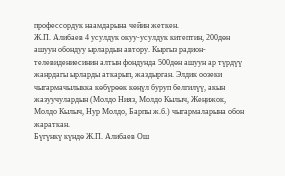профессордук наамдарына чейин жеткен.
Ж.П. Алибаев 4 усулдук окуу-усулдук китептин, 200дөн ашуун обондуу ырлардын автору. Кыргыз радион-телевидениесинин алтын фондунда 500дөн ашуун ар түрдүү жанрдагы ырларды аткарып, жаздырган. Элдик оозеки чыгармачылыкка көбүрөөк көңүл буруп белгилүү, акын жазуучулардын (Молдо Нияз, Молдо Кылыч, Жеңижок, Молдо Кылыч, Нур Молдо, Барпы ж.б.) чыгармаларына обон жараткан.
Бүгүнкү күндө Ж.П. Алибаев Ош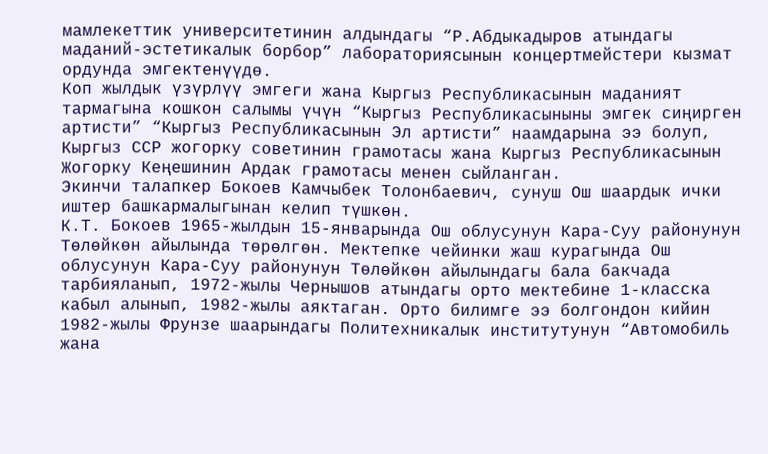мамлекеттик университетинин алдындагы “Р.Абдыкадыров атындагы маданий-эстетикалык борбор” лабораториясынын концертмейстери кызмат ордунда эмгектенүүдө.
Коп жылдык үзүрлүү эмгеги жана Кыргыз Республикасынын маданият тармагына кошкон салымы үчүн “Кыргыз Республикасыныны эмгек сиңирген артисти” “Кыргыз Республикасынын Эл артисти” наамдарына ээ болуп, Кыргыз ССР жогорку советинин грамотасы жана Кыргыз Республикасынын Жогорку Кеңешинин Ардак грамотасы менен сыйланган.
Экинчи талапкер Бокоев Камчыбек Толонбаевич, сунуш Ош шаардык ички иштер башкармалыгынан келип түшкөн.
К.Т. Бокоев 1965-жылдын 15-январында Ош облусунун Кара-Суу районунун Төлөйкөн айылында төрөлгөн. Мектепке чейинки жаш курагында Ош облусунун Кара-Суу районунун Төлөйкөн айылындагы бала бакчада тарбияланып, 1972-жылы Чернышов атындагы орто мектебине 1-класска кабыл алынып, 1982-жылы аяктаган. Орто билимге ээ болгондон кийин 1982-жылы Фрунзе шаарындагы Политехникалык институтунун “Автомобиль жана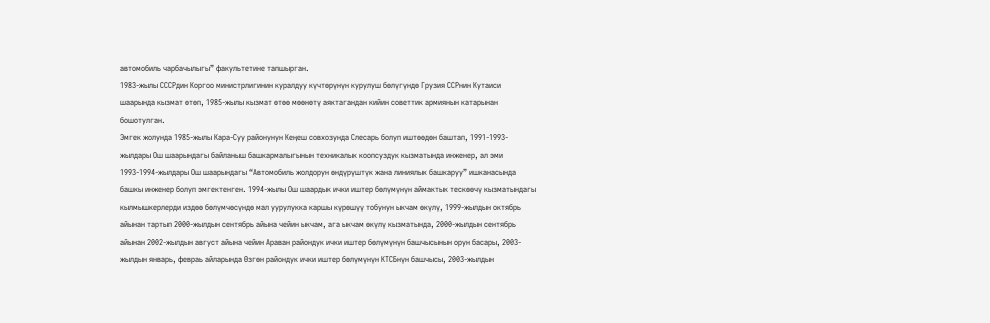автомобиль чарбачылыгы” факультетине тапшырган.
1983-жылы СССРдин Коргоо министрлигинин куралдуу күчтөрүнүн курулуш бөлүгүндө Грузия ССРнин Кутаиси шаарында кызмат өтөп, 1985-жылы кызмат өтөө мөөнөтү аяктагандан кийин советтик армиянын катарынан бошотулган.
Эмгек жолунда 1985-жылы Кара-Суу районунун Кеңеш совхозунда Слесарь болуп иштөөдөн баштап, 1991-1993-жылдары Ош шаарындагы байланыш башкармалыгынын техникалык коопсуздук кызматында инженер, ал эми 1993-1994-жылдары Ош шаарындагы “Автомобиль жолдорун өндүрүштүк жана линиялык башкаруу” ишканасында башкы инженер болуп эмгектенген. 1994-жылы Ош шаардык ички иштер бөлүмүнүн аймактык тескөөчү кызматындагы кылмышкерлерди издөө бөлүмчөсүндө мал уурулукка каршы күрөшүү тобунун ыкчам өкүлү, 1999-жылдын октябрь айынан тартып 2000-жылдын сентябрь айына чейин ыкчам, ага ыкчам өкүлү кызматында, 2000-жылдын сентябрь айынан 2002-жылдын август айына чейин Араван райондук ички иштер бөлүмүнүн башчысынын орун басары, 2003-жылдын январь, февраь айларында Өзгөн райондук ички иштер бөлүмүнүн КТСБнүн башчысы, 2003-жылдын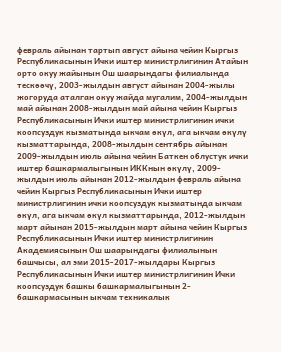февраль айынан тартып август айына чейин Кыргыз Республикасынын Ички иштер министрлигинин Атайын орто окуу жайынын Ош шаарындагы филиалында тескөөчү, 2003-жылдын август айынан 2004-жылы жогоруда аталган окуу жайда мугалим, 2004-жылдын май айынан 2008-жылдын май айына чейин Кыргыз Республикасынын Ички иштер министрлигинин ички коопсуздук кызматында ыкчам өкүл, ага ыкчам өкүлү кызматтарында, 2008-жылдын сентябрь айынан 2009-жылдын июль айына чейин Баткен облустук ички иштер башкармалыгынын ИККнын өкүлү, 2009-жылдын июль айынан 2012-жылдын февраль айына чейин Кыргыз Республикасынын Ички иштер министрлигинин ички коопсуздук кызматында ыкчам өкүл, ага ыкчам өкүл кызматтарында, 2012-жылдын март айынан 2015-жылдын март айына чейин Кыргыз Республикасынын Ички иштер министрлигинин Академиясынын Ош шаарындагы филиалынын башчысы, ал эми 2015-2017-жылдары Кыргыз Республикасынын Ички иштер министрлигинин Ички коопсуздук башкы башкармалыгынын 2-башкармасынын ыкчам техникалык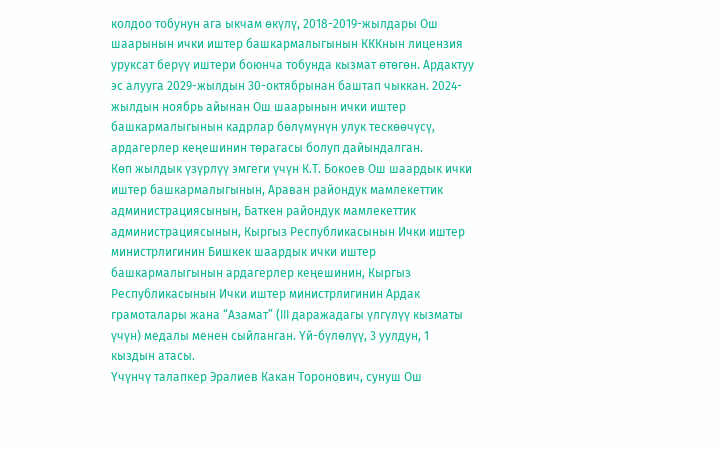колдоо тобунун ага ыкчам өкүлү, 2018-2019-жылдары Ош шаарынын ички иштер башкармалыгынын КККнын лицензия уруксат берүү иштери боюнча тобунда кызмат өтөгөн. Ардактуу эс алууга 2029-жылдын 30-октябрынан баштап чыккан. 2024-жылдын ноябрь айынан Ош шаарынын ички иштер башкармалыгынын кадрлар бөлүмүнүн улук тескөөчүсү, ардагерлер кеңешинин төрагасы болуп дайындалган.
Көп жылдык үзүрлүү эмгеги үчүн К.Т. Бокоев Ош шаардык ички иштер башкармалыгынын, Араван райондук мамлекеттик администрациясынын, Баткен райондук мамлекеттик администрациясынын, Кыргыз Республикасынын Ички иштер министрлигинин Бишкек шаардык ички иштер башкармалыгынын ардагерлер кеңешинин, Кыргыз Республикасынын Ички иштер министрлигинин Ардак грамоталары жана “Азамат” (III даражадагы үлгүлүү кызматы үчүн) медалы менен сыйланган. Үй-бүлөлүү, 3 уулдун, 1 кыздын атасы.
Үчүнчү талапкер Эралиев Какан Торонович, сунуш Ош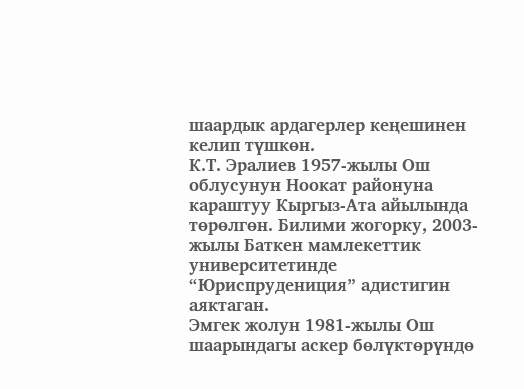шаардык ардагерлер кеңешинен келип түшкөн.
К.Т. Эралиев 1957-жылы Ош облусунун Ноокат районуна караштуу Кыргыз-Ата айылында төрөлгөн. Билими жогорку, 2003-жылы Баткен мамлекеттик университетинде “Юриспрудениция” адистигин аяктаган.
Эмгек жолун 1981-жылы Ош шаарындагы аскер бөлүктөрүндө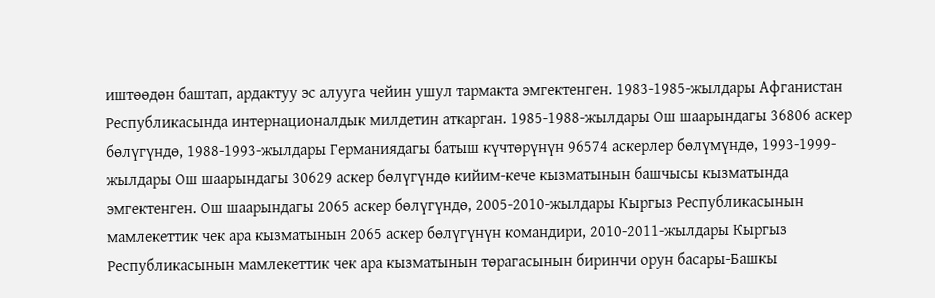иштөөдөн баштап, ардактуу эс алууга чейин ушул тармакта эмгектенген. 1983-1985-жылдары Афганистан Республикасында интернационалдык милдетин аткарган. 1985-1988-жылдары Ош шаарындагы 36806 аскер бөлүгүндө, 1988-1993-жылдары Германиядагы батыш күчтөрүнүн 96574 аскерлер бөлүмүндө, 1993-1999-жылдары Ош шаарындагы 30629 аскер бөлүгүндө кийим-кече кызматынын башчысы кызматында эмгектенген. Ош шаарындагы 2065 аскер бөлүгүндө, 2005-2010-жылдары Кыргыз Республикасынын мамлекеттик чек ара кызматынын 2065 аскер бөлүгүнүн командири, 2010-2011-жылдары Кыргыз Республикасынын мамлекеттик чек ара кызматынын төрагасынын биринчи орун басары-Башкы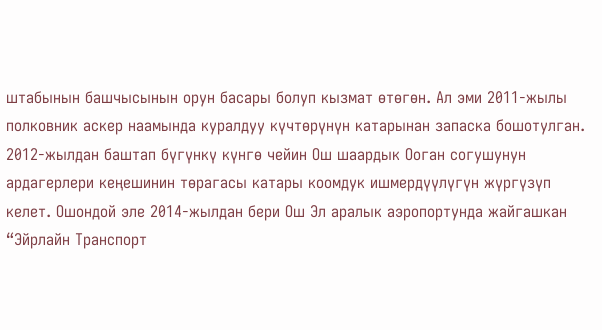штабынын башчысынын орун басары болуп кызмат өтөгөн. Ал эми 2011-жылы полковник аскер наамында куралдуу күчтөрүнүн катарынан запаска бошотулган. 2012-жылдан баштап бүгүнкү күнгө чейин Ош шаардык Ооган согушунун ардагерлери кеңешинин төрагасы катары коомдук ишмердүүлүгүн жүргүзүп келет. Ошондой эле 2014-жылдан бери Ош Эл аралык аэропортунда жайгашкан “Эйрлайн Транспорт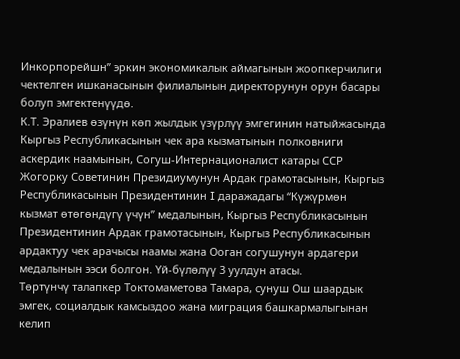Инкорпорейшн” эркин экономикалык аймагынын жоопкерчилиги чектелген ишканасынын филиалынын директорунун орун басары болуп эмгектенүүдө.
К.Т. Эралиев өзүнүн көп жылдык үзүрлүү эмгегинин натыйжасында Кыргыз Республикасынын чек ара кызматынын полковниги аскердик наамынын, Согуш-Интернационалист катары ССР Жогорку Советинин Президиумунун Ардак грамотасынын, Кыргыз Республикасынын Президентинин I даражадагы “Күжүрмөн кызмат өтөгөндүгү үчүн” медалынын, Кыргыз Республикасынын Президентинин Ардак грамотасынын, Кыргыз Республикасынын ардактуу чек арачысы наамы жана Ооган согушунун ардагери медалынын ээси болгон. Үй-бүлөлүү 3 уулдун атасы.
Төртүнчү талапкер Токтомаметова Тамара, сунуш Ош шаардык эмгек, социалдык камсыздоо жана миграция башкармалыгынан келип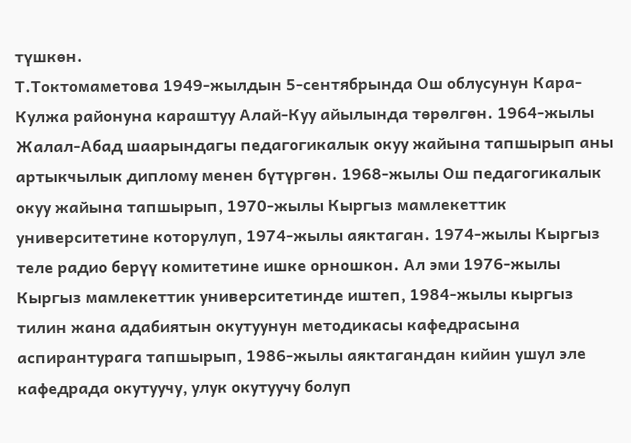түшкөн.
Т.Токтомаметова 1949-жылдын 5-сентябрында Ош облусунун Кара-Кулжа районуна караштуу Алай-Куу айылында төрөлгөн. 1964-жылы Жалал-Абад шаарындагы педагогикалык окуу жайына тапшырып аны артыкчылык диплому менен бүтүргөн. 1968-жылы Ош педагогикалык окуу жайына тапшырып, 1970-жылы Кыргыз мамлекеттик университетине которулуп, 1974-жылы аяктаган. 1974-жылы Кыргыз теле радио берүү комитетине ишке орношкон. Ал эми 1976-жылы Кыргыз мамлекеттик университетинде иштеп, 1984-жылы кыргыз тилин жана адабиятын окутуунун методикасы кафедрасына аспирантурага тапшырып, 1986-жылы аяктагандан кийин ушул эле кафедрада окутуучу, улук окутуучу болуп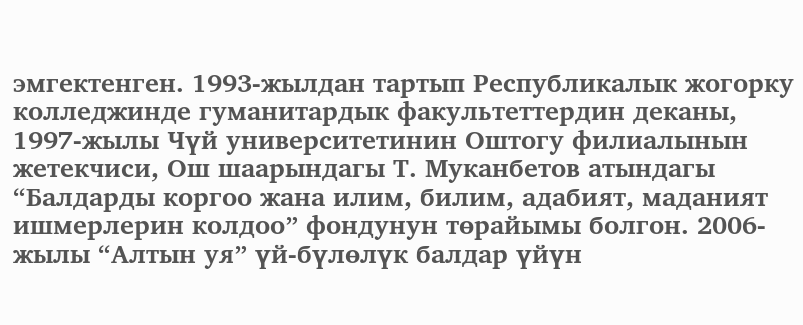эмгектенген. 1993-жылдан тартып Республикалык жогорку колледжинде гуманитардык факультеттердин деканы, 1997-жылы Чүй университетинин Оштогу филиалынын жетекчиси, Ош шаарындагы Т. Муканбетов атындагы “Балдарды коргоо жана илим, билим, адабият, маданият ишмерлерин колдоо” фондунун төрайымы болгон. 2006-жылы “Алтын уя” үй-бүлөлүк балдар үйүн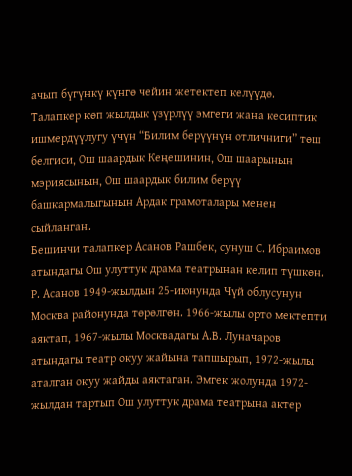ачып бүгүнкү күнгө чейин жетектеп келүүдө.
Талапкер көп жылдык үзүрлүү эмгеги жана кесиптик ишмердүүлугу үчүн “Билим берүүнүн отличниги” төш белгиси, Ош шаардык Кеңешинин, Ош шаарынын мэриясынын, Ош шаардык билим берүү башкармалыгынын Ардак грамоталары менен сыйланган.
Бешинчи талапкер Асанов Рашбек, сунуш С. Ибраимов атындагы Ош улуттук драма театрынан келип түшкөн.
Р. Асанов 1949-жылдын 25-июнунда Чүй облусунун Москва районунда төрөлгөн. 1966-жылы орто мектепти аяктап, 1967-жылы Москвадагы А.В. Луначаров атындагы театр окуу жайына тапшырып, 1972-жылы аталган окуу жайды аяктаган. Эмгек жолунда 1972-жылдан тартып Ош улуттук драма театрына актер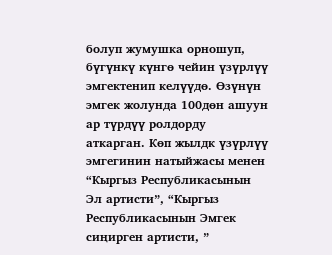болуп жумушка орношуп, бүгүнкү күнгө чейин үзүрлүү эмгектенип келүүдө. Өзүнүн эмгек жолунда 100дөн ашуун ар түрдүү ролдорду аткарган. Көп жылдк үзүрлүү эмгегинин натыйжасы менен “Кыргыз Республикасынын Эл артисти”, “Кыргыз Республикасынын Эмгек сиңирген артисти, ”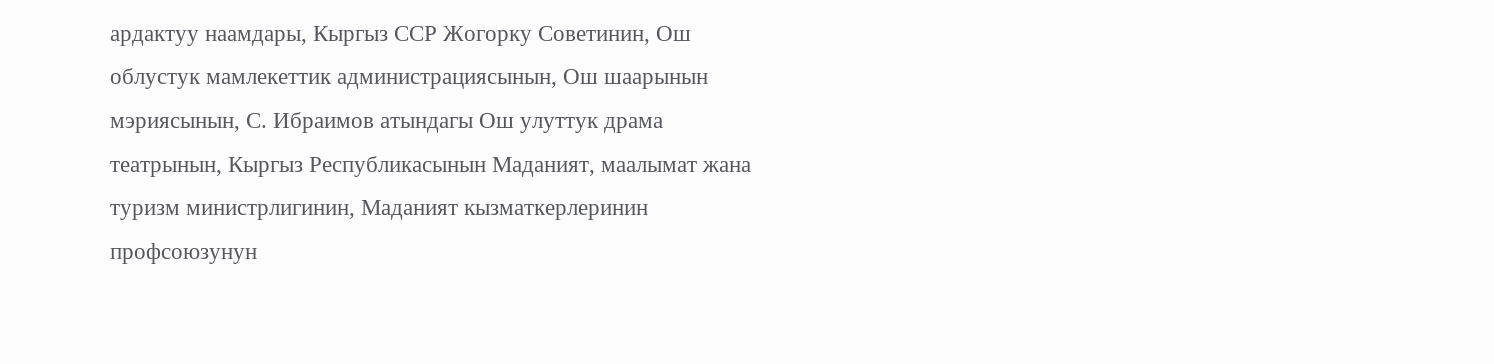ардактуу наамдары, Кыргыз ССР Жогорку Советинин, Ош облустук мамлекеттик администрациясынын, Ош шаарынын мэриясынын, С. Ибраимов атындагы Ош улуттук драма театрынын, Кыргыз Республикасынын Маданият, маалымат жана туризм министрлигинин, Маданият кызматкерлеринин профсоюзунун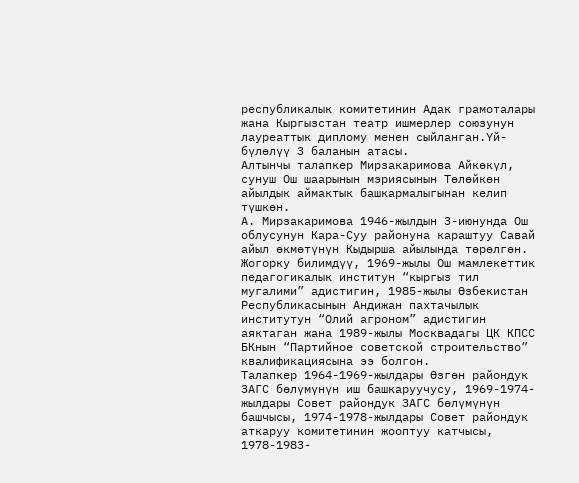республикалык комитетинин Адак грамоталары жана Кыргызстан театр ишмерлер союзунун лауреаттык диплому менен сыйланган.Үй-бүлөлүү 3 баланын атасы.
Алтынчы талапкер Мирзакаримова Айкөкүл, сунуш Ош шаарынын мэриясынын Төлөйкөн айылдык аймактык башкармалыгынан келип түшкөн.
А. Мирзакаримова 1946-жылдын 3-июнунда Ош облусунун Кара-Суу районуна караштуу Савай айыл өкмөтүнүн Кыдырша айылында төрөлгөн. Жогорку билимдүү, 1969-жылы Ош мамлекеттик педагогикалык институн “кыргыз тил мугалими” адистигин, 1985-жылы Өзбекистан Республикасынын Андижан пахтачылык институтун “Олий агроном” адистигин аяктаган жана 1989-жылы Москвадагы ЦК КПСС БКнын “Партийное советской строительство” квалификациясына ээ болгон.
Талапкер 1964-1969-жылдары Өзгөн райондук ЗАГС бөлүмүнүн иш башкаруучусу, 1969-1974-жылдары Совет райондук ЗАГС бөлүмүнүн башчысы, 1974-1978-жылдары Совет райондук аткаруу комитетинин жооптуу катчысы, 1978-1983-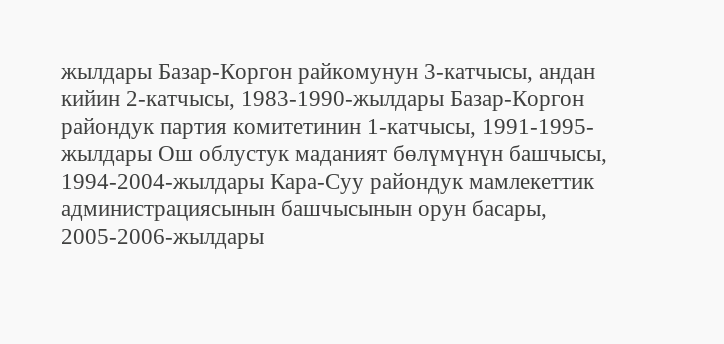жылдары Базар-Коргон райкомунун 3-катчысы, андан кийин 2-катчысы, 1983-1990-жылдары Базар-Коргон райондук партия комитетинин 1-катчысы, 1991-1995-жылдары Ош облустук маданият бөлүмүнүн башчысы, 1994-2004-жылдары Кара-Суу райондук мамлекеттик администрациясынын башчысынын орун басары, 2005-2006-жылдары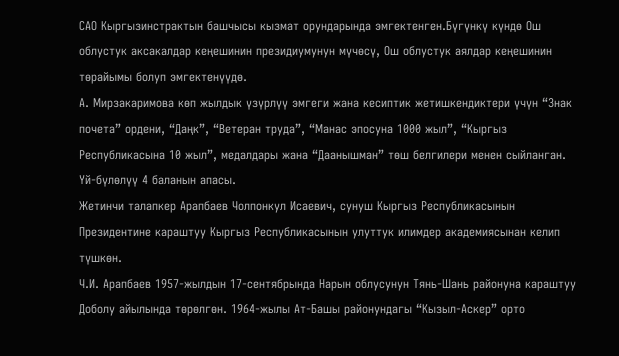САО Кыргызинстрактын башчысы кызмат орундарында эмгектенген.Бүгүнкү күндө Ош облустук аксакалдар кеңешинин президиумунун мүчөсү, Ош облустук аялдар кеңешинин төрайымы болуп эмгектенүүдө.
А. Мирзакаримова көп жылдык үзүрлүү эмгеги жана кесиптик жетишкендиктери үчүн “Знак почета” ордени, “Даңк”, “Ветеран труда”, “Манас эпосуна 1000 жыл”, “Кыргыз Республикасына 10 жыл”, медалдары жана “Даанышман” төш белгилери менен сыйланган. Үй-бүлөлүү 4 баланын апасы.
Жетинчи талапкер Арапбаев Чолпонкул Исаевич, сунуш Кыргыз Республикасынын Президентине караштуу Кыргыз Республикасынын улуттук илимдер академиясынан келип түшкөн.
Ч.И. Арапбаев 1957-жылдын 17-сентябрында Нарын облусунун Тянь-Шань районуна караштуу Доболу айылында төрөлгөн. 1964-жылы Ат-Башы районундагы “Кызыл-Аскер” орто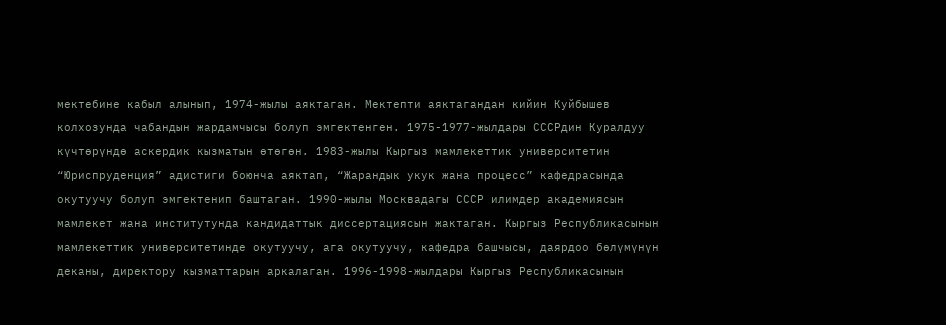мектебине кабыл алынып, 1974-жылы аяктаган. Мектепти аяктагандан кийин Куйбышев колхозунда чабандын жардамчысы болуп эмгектенген. 1975-1977-жылдары СССРдин Куралдуу күчтөрүндө аскердик кызматын өтөгөн. 1983-жылы Кыргыз мамлекеттик университетин “Юриспруденция” адистиги боюнча аяктап, “Жарандык укук жана процесс” кафедрасында окутуучу болуп эмгектенип баштаган. 1990-жылы Москвадагы СССР илимдер академиясын мамлекет жана институтунда кандидаттык диссертациясын жактаган. Кыргыз Республикасынын мамлекеттик университетинде окутуучу, ага окутуучу, кафедра башчысы, даярдоо бөлүмүнүн деканы, директору кызматтарын аркалаган. 1996-1998-жылдары Кыргыз Республикасынын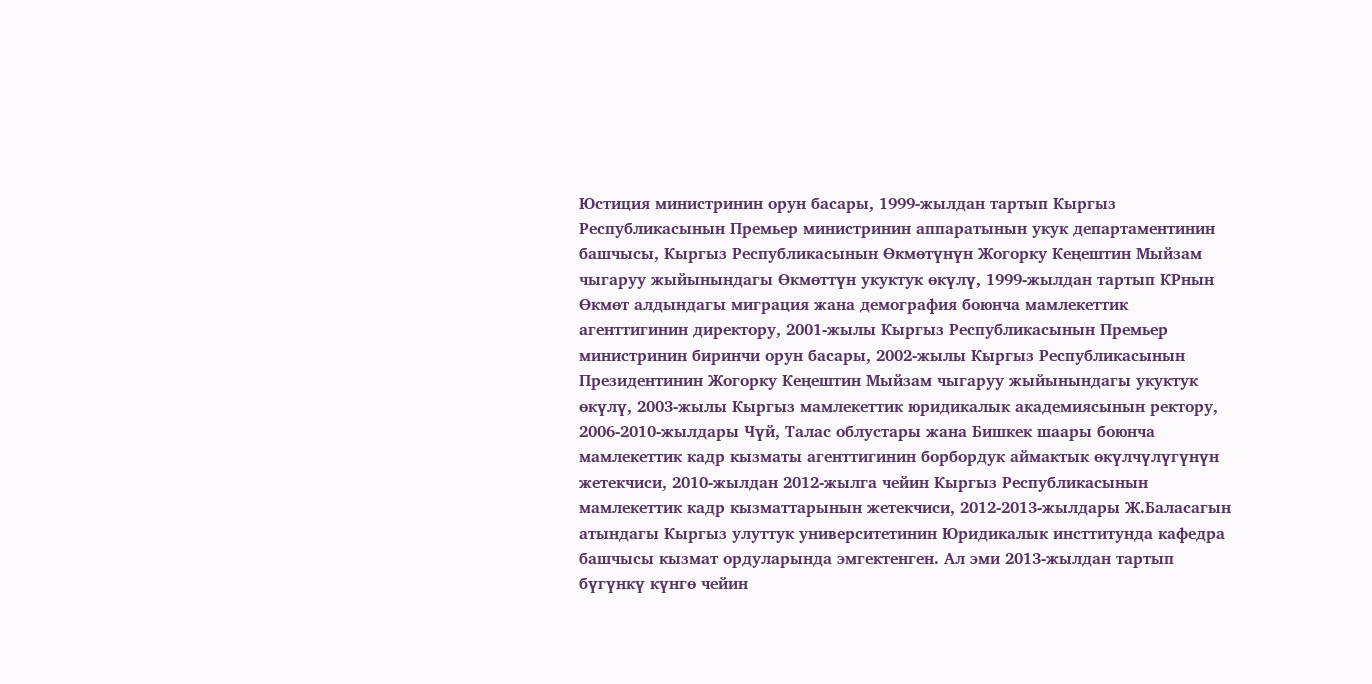Юстиция министринин орун басары, 1999-жылдан тартып Кыргыз Республикасынын Премьер министринин аппаратынын укук департаментинин башчысы, Кыргыз Республикасынын Өкмөтүнүн Жогорку Кеңештин Мыйзам чыгаруу жыйынындагы Өкмөттүн укуктук өкүлү, 1999-жылдан тартып КРнын Өкмөт алдындагы миграция жана демография боюнча мамлекеттик агенттигинин директору, 2001-жылы Кыргыз Республикасынын Премьер министринин биринчи орун басары, 2002-жылы Кыргыз Республикасынын Президентинин Жогорку Кеңештин Мыйзам чыгаруу жыйынындагы укуктук өкүлү, 2003-жылы Кыргыз мамлекеттик юридикалык академиясынын ректору, 2006-2010-жылдары Чүй, Талас облустары жана Бишкек шаары боюнча мамлекеттик кадр кызматы агенттигинин борбордук аймактык өкүлчүлүгүнүн жетекчиси, 2010-жылдан 2012-жылга чейин Кыргыз Республикасынын мамлекеттик кадр кызматтарынын жетекчиси, 2012-2013-жылдары Ж.Баласагын атындагы Кыргыз улуттук университетинин Юридикалык инсттитунда кафедра башчысы кызмат ордуларында эмгектенген. Ал эми 2013-жылдан тартып бүгүнкү күнгө чейин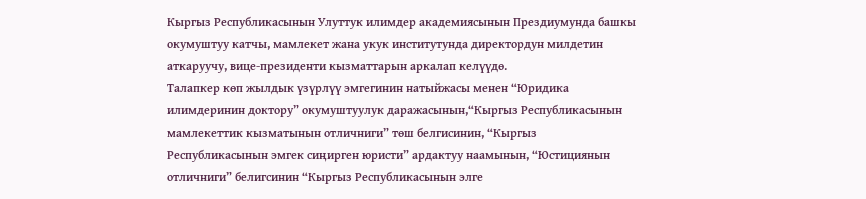Кыргыз Республикасынын Улуттук илимдер академиясынын Прездиумунда башкы окумуштуу катчы, мамлекет жана укук институтунда директордун милдетин аткаруучу, вице-президенти кызматтарын аркалап келүүдө.
Талапкер көп жылдык үзүрлүү эмгегинин натыйжасы менен “Юридика илимдеринин доктору” окумуштуулук даражасынын,“Кыргыз Республикасынын мамлекеттик кызматынын отличниги” төш белгисинин, “Кыргыз Республикасынын эмгек сиңирген юристи” ардактуу наамынын, “Юстициянын отличниги” белигсинин “Кыргыз Республикасынын элге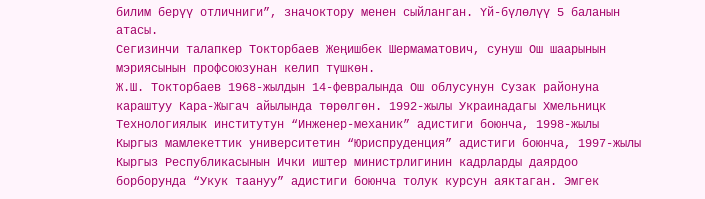билим берүү отличниги”, значоктору менен сыйланган. Үй-бүлөлүү 5 баланын атасы.
Сегизинчи талапкер Токторбаев Жеңишбек Шермаматович, сунуш Ош шаарынын мэриясынын профсоюзунан келип түшкөн.
Ж.Ш. Токторбаев 1968-жылдын 14-февралында Ош облусунун Сузак районуна караштуу Кара-Жыгач айылында төрөлгөн. 1992-жылы Украинадагы Хмельницк Технологиялык институтун “Инженер-механик” адистиги боюнча, 1998-жылы Кыргыз мамлекеттик университетин “Юриспруденция” адистиги боюнча, 1997-жылы Кыргыз Республикасынын Ички иштер министрлигинин кадрларды даярдоо борборунда “Укук таануу” адистиги боюнча толук курсун аяктаган. Эмгек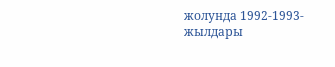жолунда 1992-1993-жылдары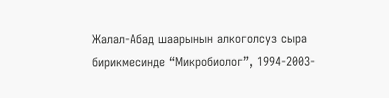Жалал-Абад шаарынын алкоголсуз сыра бирикмесинде “Микробиолог”, 1994-2003-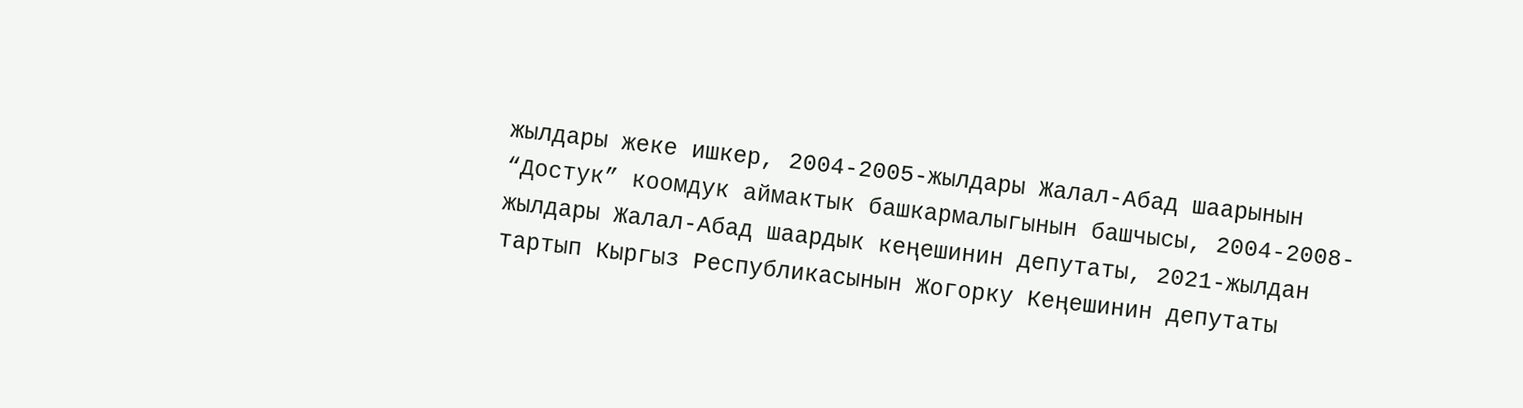жылдары жеке ишкер, 2004-2005-жылдары Жалал-Абад шаарынын “Достук” коомдук аймактык башкармалыгынын башчысы, 2004-2008-жылдары Жалал-Абад шаардык кеңешинин депутаты, 2021-жылдан тартып Кыргыз Республикасынын Жогорку Кеңешинин депутаты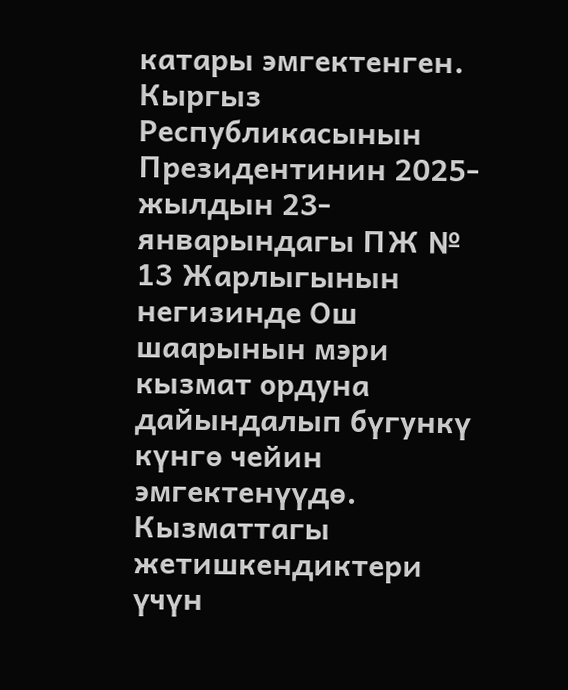катары эмгектенген. Кыргыз Республикасынын Президентинин 2025-жылдын 23-январындагы ПЖ № 13 Жарлыгынын негизинде Ош шаарынын мэри кызмат ордуна дайындалып бүгункү күнгө чейин эмгектенүүдө.
Кызматтагы жетишкендиктери үчүн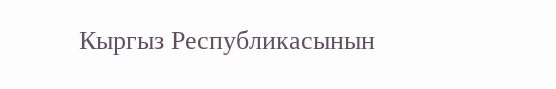Кыргыз Республикасынын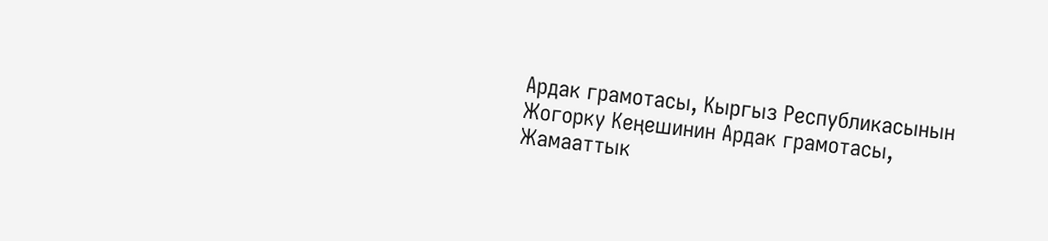Ардак грамотасы, Кыргыз Республикасынын Жогорку Кеңешинин Ардак грамотасы, Жамааттык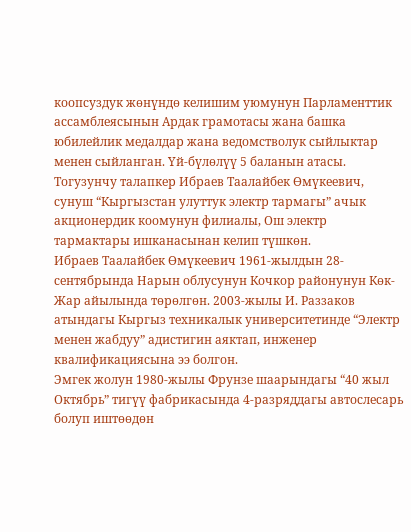коопсуздук жөнүндө келишим уюмунун Парламенттик ассамблеясынын Ардак грамотасы жана башка юбилейлик медалдар жана ведомстволук сыйлыктар менен сыйланган. Үй-бүлөлүү 5 баланын атасы.
Тогузунчу талапкер Ибраев Таалайбек Өмүкеевич, сунуш “Кыргызстан улуттук электр тармагы” ачык акционердик коомунун филиалы, Ош электр тармактары ишканасынан келип түшкөн.
Ибраев Таалайбек Өмүкеевич 1961-жылдын 28-сентябрында Нарын облусунун Кочкор районунун Көк-Жар айылында төрөлгөн. 2003-жылы И. Раззаков атындагы Кыргыз техникалык университетинде “Электр менен жабдуу” адистигин аяктап, инженер квалификациясына ээ болгон.
Эмгек жолун 1980-жылы Фрунзе шаарындагы “40 жыл Октябрь” тигүү фабрикасында 4-разряддагы автослесарь болуп иштөөдөн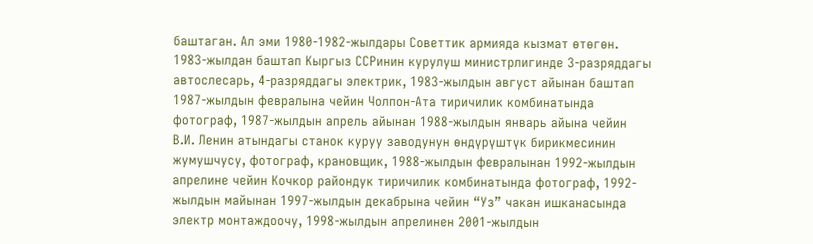баштаган. Ал эми 1980-1982-жылдары Советтик армияда кызмат өтөгөн. 1983-жылдан баштап Кыргыз ССРинин курулуш министрлигинде 3-разряддагы автослесарь, 4-разряддагы электрик, 1983-жылдын август айынан баштап 1987-жылдын февралына чейин Чолпон-Ата тиричилик комбинатында фотограф, 1987-жылдын апрель айынан 1988-жылдын январь айына чейин В.И. Ленин атындагы станок куруу заводунун өндүрүштүк бирикмесинин жумушчусу, фотограф, крановщик, 1988-жылдын февралынан 1992-жылдын апрелине чейин Кочкор райондук тиричилик комбинатында фотограф, 1992-жылдын майынан 1997-жылдын декабрына чейин “Уз” чакан ишканасында электр монтаждоочу, 1998-жылдын апрелинен 2001-жылдын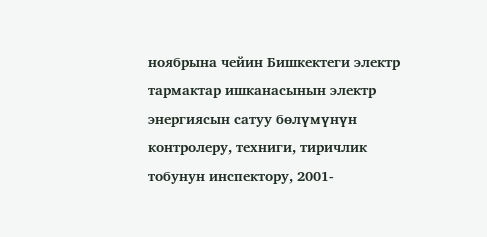ноябрына чейин Бишкектеги электр тармактар ишканасынын электр энергиясын сатуу бөлүмүнүн контролеру, техниги, тиричлик тобунун инспектору, 2001-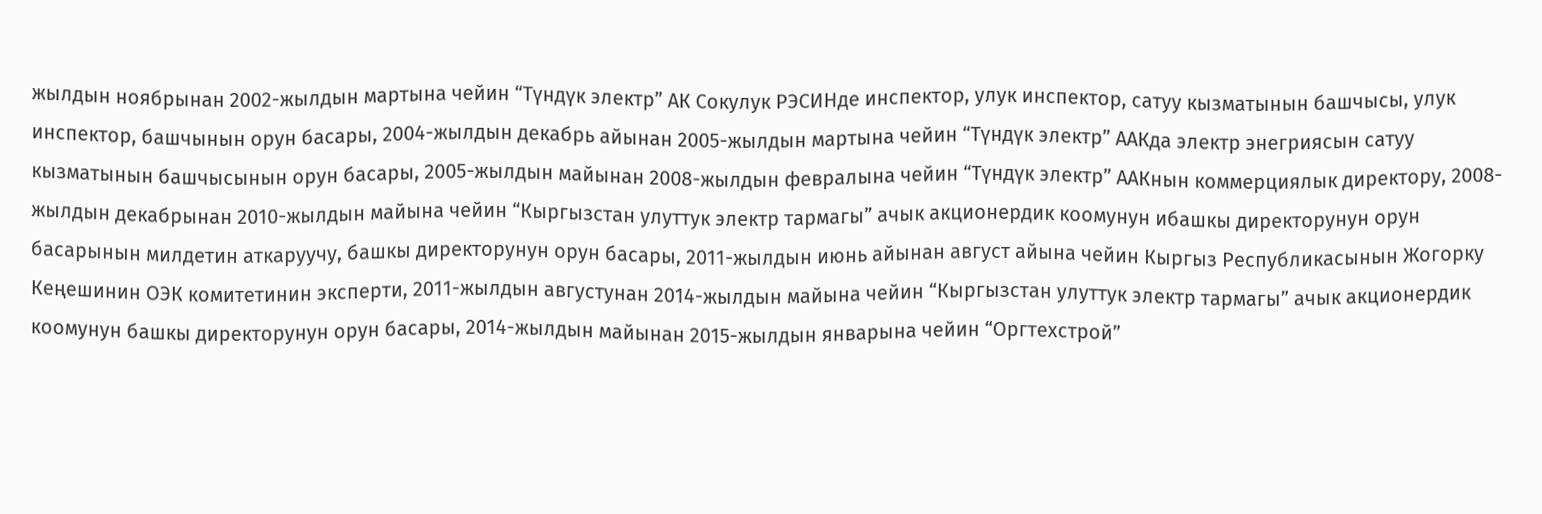жылдын ноябрынан 2002-жылдын мартына чейин “Түндүк электр” АК Сокулук РЭСИНде инспектор, улук инспектор, сатуу кызматынын башчысы, улук инспектор, башчынын орун басары, 2004-жылдын декабрь айынан 2005-жылдын мартына чейин “Түндүк электр” ААКда электр энегриясын сатуу кызматынын башчысынын орун басары, 2005-жылдын майынан 2008-жылдын февралына чейин “Түндүк электр” ААКнын коммерциялык директору, 2008-жылдын декабрынан 2010-жылдын майына чейин “Кыргызстан улуттук электр тармагы” ачык акционердик коомунун ибашкы директорунун орун басарынын милдетин аткаруучу, башкы директорунун орун басары, 2011-жылдын июнь айынан август айына чейин Кыргыз Республикасынын Жогорку Кеңешинин ОЭК комитетинин эксперти, 2011-жылдын августунан 2014-жылдын майына чейин “Кыргызстан улуттук электр тармагы” ачык акционердик коомунун башкы директорунун орун басары, 2014-жылдын майынан 2015-жылдын январына чейин “Оргтехстрой”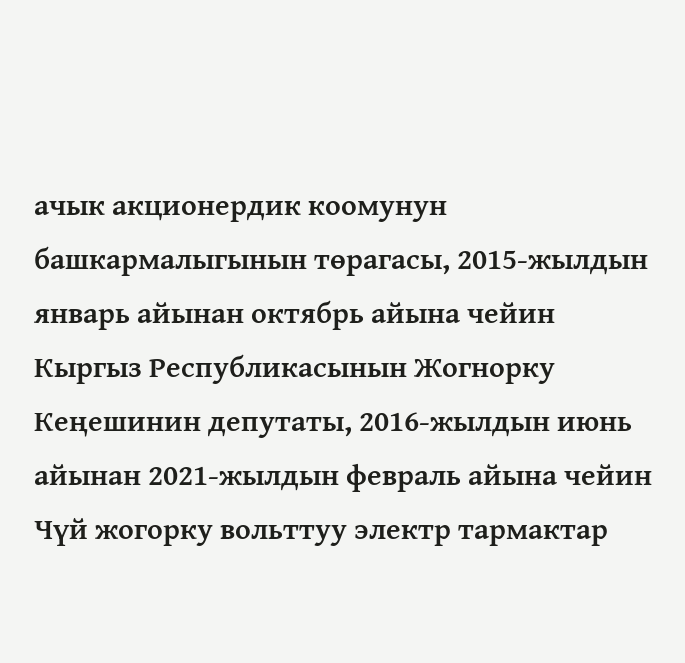ачык акционердик коомунун башкармалыгынын төрагасы, 2015-жылдын январь айынан октябрь айына чейин Кыргыз Республикасынын Жогнорку Кеңешинин депутаты, 2016-жылдын июнь айынан 2021-жылдын февраль айына чейин Чүй жогорку вольттуу электр тармактар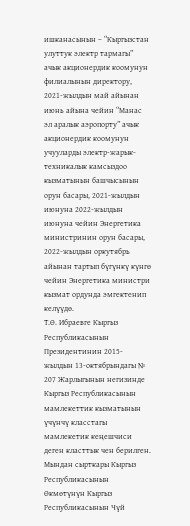ишканасынын – “Кыргызстан улуттук электр тармагы” ачык акционердик коомунун филиалынын директору, 2021-жылдын май айынан июнь айына чейин “Манас эл аралык аэропорту” ачык акционердик коомунун учууларды электр-жарык-техникалык камсыздоо кызматынын башчысынын орун басары, 2021-жылдын июнуна 2022-жылдын июнуна чейин Энергетика министринин орун басары, 2022-жылдын оркутябрь айынан тартып бүгүнкү күнгө чейин Энергетика министри кызмат ордунда эмгектенип келүүдө.
Т.Ө. Ибраевге Кыргыз Республикасынын Президентинин 2015-жылдын 13-октябрындагы № 207 Жарлыгынын негизинде Кыргыз Республикасынын мамлекеттик кызматынын үчүнчү класстагы мамлекетик кеңешчиси деген класттык чен берилген. Мындан сырткары Кыргыз Республикасынын Өкмөтүнүн Кыргыз Республикасынын Чүй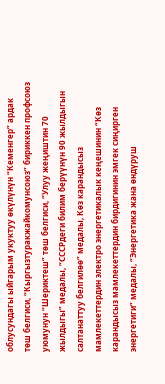облусундагы ыйгарым укуктуу өкүлүнүн “Кеменгер” ардак төш белгиси, “Кыргызтуракжайкомунсоюз” бириккен профсоюз уюмунун “Шериктеш” төш белгиси, “Улуу жеңиштин 70 жылдыгы” медалы, “СССРдеги билим берүүнүн 90 жылдыгын салтанаттуу белгилөө” медалы, Көз карандысыз мамлекеттердин электро энергетикалык кеңешинин “Көз карандысыз мамлекеттердин бирдигинин эмгек сиңирген энергетиги” медалы, “Энергетика жана өндүруш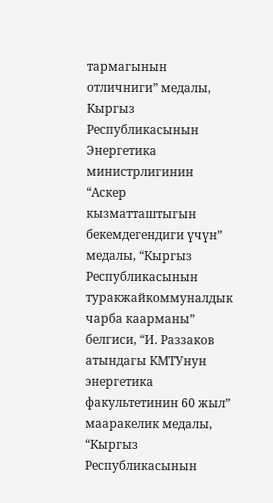тармагынын отличниги” медалы, Кыргыз Республикасынын Энергетика министрлигинин “Аскер кызматташтыгын бекемдегендиги үчүн” медалы, “Кыргыз Республикасынын туракжайкоммуналдык чарба каарманы” белгиси, “И. Раззаков атындагы КМТУнун энергетика факультетинин 60 жыл” мааракелик медалы, “Кыргыз Республикасынын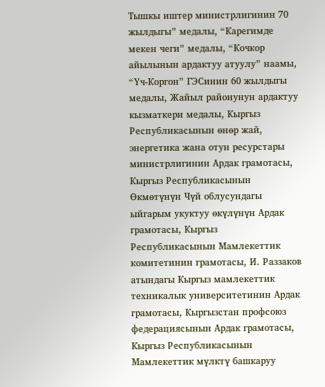Тышкы иштер министрлигинин 70 жылдыгы” медалы, “Карегимде мекен чеги” медалы, “Кочкор айылынын ардактуу атуулу” наамы, “Үч-Коргон” ГЭСинин 60 жылдыгы медалы, Жайыл районунун ардактуу кызматкери медалы, Кыргыз Республикасынын өнөр жай, энергетика жана отун ресурстары министрлигинин Ардак грамотасы, Кыргыз Республикасынын Өкмөтүнүн Чүй облусундагы ыйгарым укуктуу өкүлүнүн Ардак грамотасы, Кыргыз Республикасынын Мамлекеттик комитетинин грамотасы, И. Раззаков атындагы Кыргыз мамлекеттик техникалык университетинин Ардак грамотасы, Кыргызстан профсоюз федерациясынын Ардак грамотасы, Кыргыз Республикасынын Мамлекеттик мүлктү башкаруу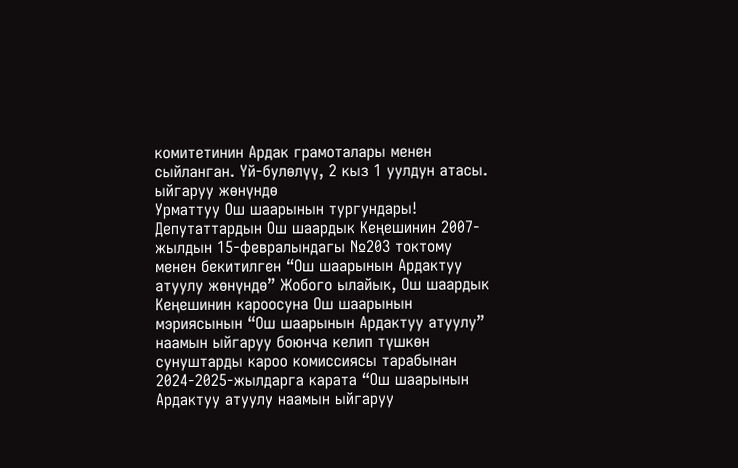комитетинин Ардак грамоталары менен сыйланган. Үй-булөлүү, 2 кыз 1 уулдун атасы.
ыйгаруу жөнүндө
Урматтуу Ош шаарынын тургундары!
Депутаттардын Ош шаардык Кеңешинин 2007-жылдын 15-февралындагы №203 токтому менен бекитилген “Ош шаарынын Ардактуу атуулу жөнүндө” Жобого ылайык, Ош шаардык Кеңешинин кароосуна Ош шаарынын мэриясынын “Ош шаарынын Ардактуу атуулу” наамын ыйгаруу боюнча келип түшкөн сунуштарды кароо комиссиясы тарабынан 2024-2025-жылдарга карата “Ош шаарынын Ардактуу атуулу наамын ыйгаруу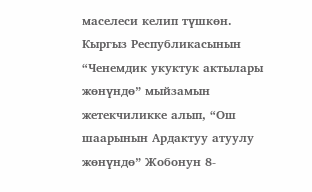маселеси келип түшкөн.
Кыргыз Республикасынын “Ченемдик укуктук актылары жөнүндө” мыйзамын жетекчиликке алып, “Ош шаарынын Ардактуу атуулу жөнүндө” Жобонун 8-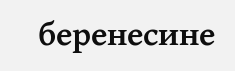беренесине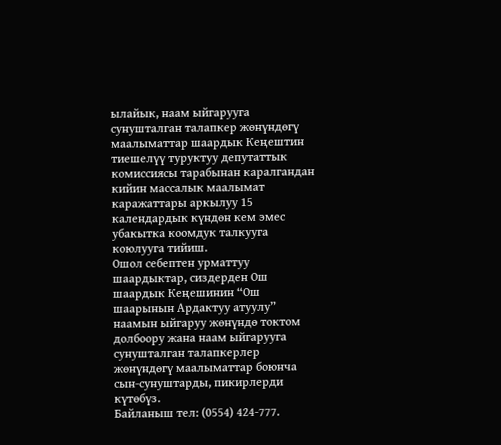ылайык, наам ыйгарууга сунушталган талапкер жөнүндөгү маалыматтар шаардык Кеңештин тиешелүү туруктуу депутаттык комиссиясы тарабынан каралгандан кийин массалык маалымат каражаттары аркылуу 15 календардык күндөн кем эмес убакытка коомдук талкууга коюлууга тийиш.
Ошол себептен урматтуу шаардыктар, сиздерден Ош шаардык Кеңешинин “Ош шаарынын Ардактуу атуулу” наамын ыйгаруу жөнүндө токтом долбоору жана наам ыйгарууга сунушталган талапкерлер жөнүндөгү маалыматтар боюнча сын-сунуштарды, пикирлерди күтөбүз.
Байланыш тел: (0554) 424-777.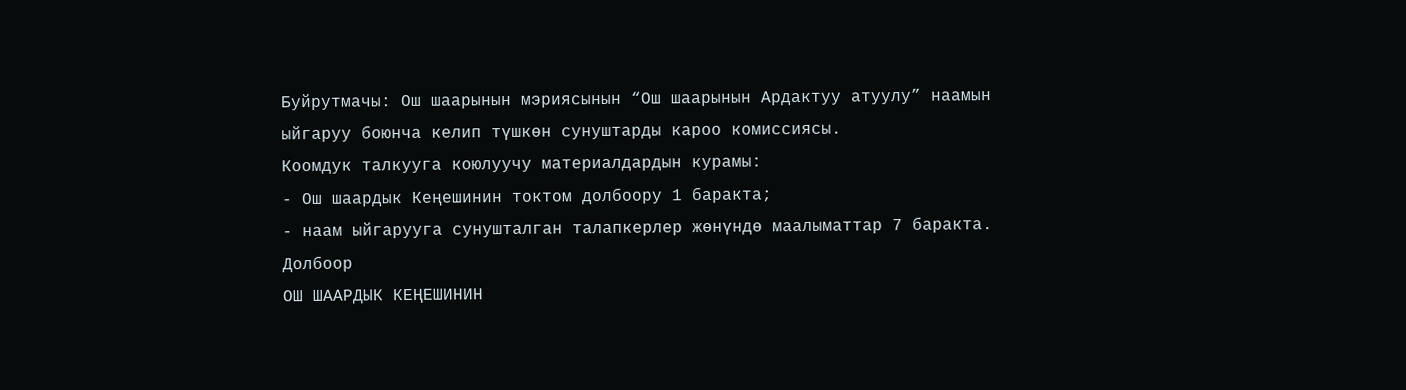Буйрутмачы: Ош шаарынын мэриясынын “Ош шаарынын Ардактуу атуулу” наамын ыйгаруу боюнча келип түшкөн сунуштарды кароо комиссиясы.
Коомдук талкууга коюлуучу материалдардын курамы:
- Ош шаардык Кеңешинин токтом долбоору 1 баракта;
- наам ыйгарууга сунушталган талапкерлер жөнүндө маалыматтар 7 баракта.
Долбоор
ОШ ШААРДЫК КЕҢЕШИНИН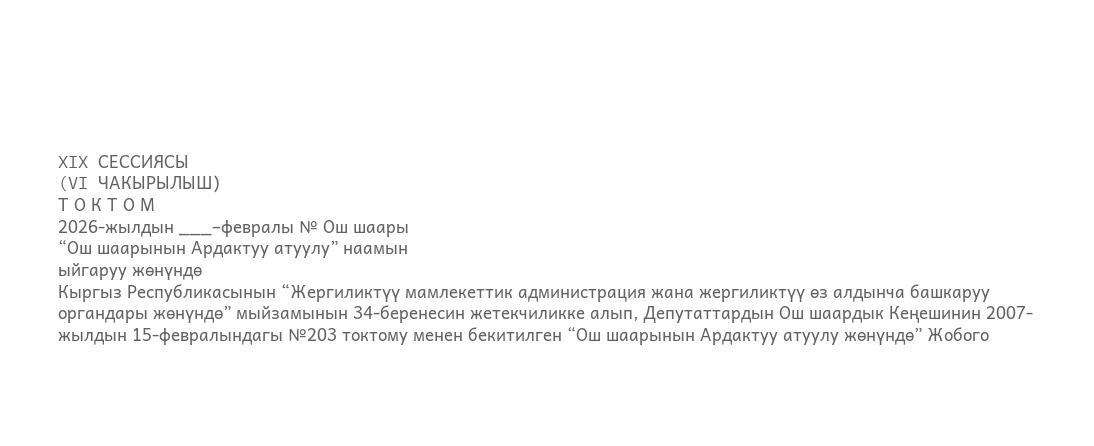XIX СЕССИЯСЫ
(VI ЧАКЫРЫЛЫШ)
Т О К Т О М
2026-жылдын ___–февралы № Ош шаары
“Ош шаарынын Ардактуу атуулу” наамын
ыйгаруу жөнүндө
Кыргыз Республикасынын “Жергиликтүү мамлекеттик администрация жана жергиликтүү өз алдынча башкаруу органдары жөнүндө” мыйзамынын 34-беренесин жетекчиликке алып, Депутаттардын Ош шаардык Кеңешинин 2007-жылдын 15-февралындагы №203 токтому менен бекитилген “Ош шаарынын Ардактуу атуулу жөнүндө” Жобого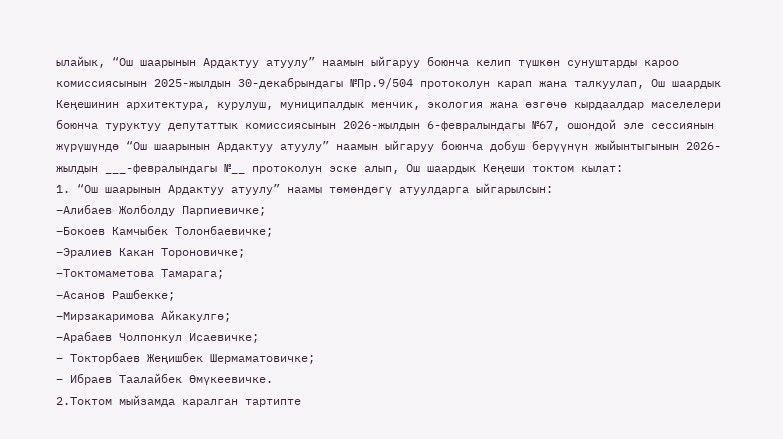ылайык, “Ош шаарынын Ардактуу атуулу” наамын ыйгаруу боюнча келип түшкөн сунуштарды кароо комиссиясынын 2025-жылдын 30-декабрындагы №Пр.9/504 протоколун карап жана талкуулап, Ош шаардык Кеңешинин архитектура, курулуш, муниципалдык менчик, экология жана өзгөчө кырдаалдар маселелери боюнча туруктуу депутаттык комиссиясынын 2026-жылдын 6-февралындагы №67, ошондой эле сессиянын жүрүшүндө “Ош шаарынын Ардактуу атуулу” наамын ыйгаруу боюнча добуш берүүнүн жыйынтыгынын 2026-жылдын ___-февралындагы №__ протоколун эске алып, Ош шаардык Кеңеши токтом кылат:
1. “Ош шаарынын Ардактуу атуулу” наамы төмөндөгү атуулдарга ыйгарылсын:
–Алибаев Жолболду Парпиевичке;
–Бокоев Камчыбек Толонбаевичке;
–Эралиев Какан Тороновичке;
–Токтомаметова Тамарага;
–Асанов Рашбекке;
–Мирзакаримова Айкакулгө;
–Арабаев Чолпонкул Исаевичке;
– Токторбаев Жеңишбек Шермаматовичке;
– Ибраев Таалайбек Өмүкеевичке.
2.Токтом мыйзамда каралган тартипте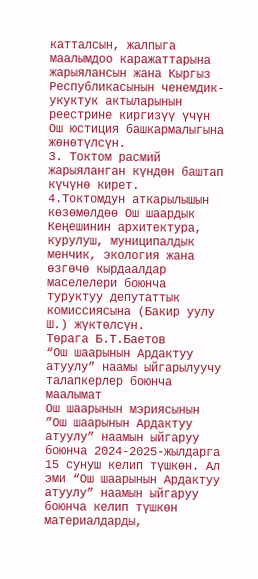катталсын, жалпыга маалымдоо каражаттарына жарыялансын жана Кыргыз Республикасынын ченемдик-укуктук актыларынын реестрине киргизүү үчүн Ош юстиция башкармалыгына жөнөтүлсүн.
3. Токтом расмий жарыяланган күндөн баштап күчүнө кирет.
4.Токтомдун аткарылышын көзөмөлдөө Ош шаардык Кеңешинин архитектура, курулуш, муниципалдык менчик, экология жана өзгөчө кырдаалдар маселелери боюнча туруктуу депутаттык комиссиясына (Бакир уулу Ш.) жүктөлсүн.
Төрага Б.Т.Баетов
“Ош шаарынын Ардактуу атуулу” наамы ыйгарылуучу
талапкерлер боюнча маалымат
Ош шаарынын мэриясынын ”Ош шаарынын Ардактуу атуулу” наамын ыйгаруу боюнча 2024-2025-жылдарга 15 сунуш келип түшкөн. Ал эми “Ош шаарынын Ардактуу атуулу” наамын ыйгаруу боюнча келип түшкөн материалдарды,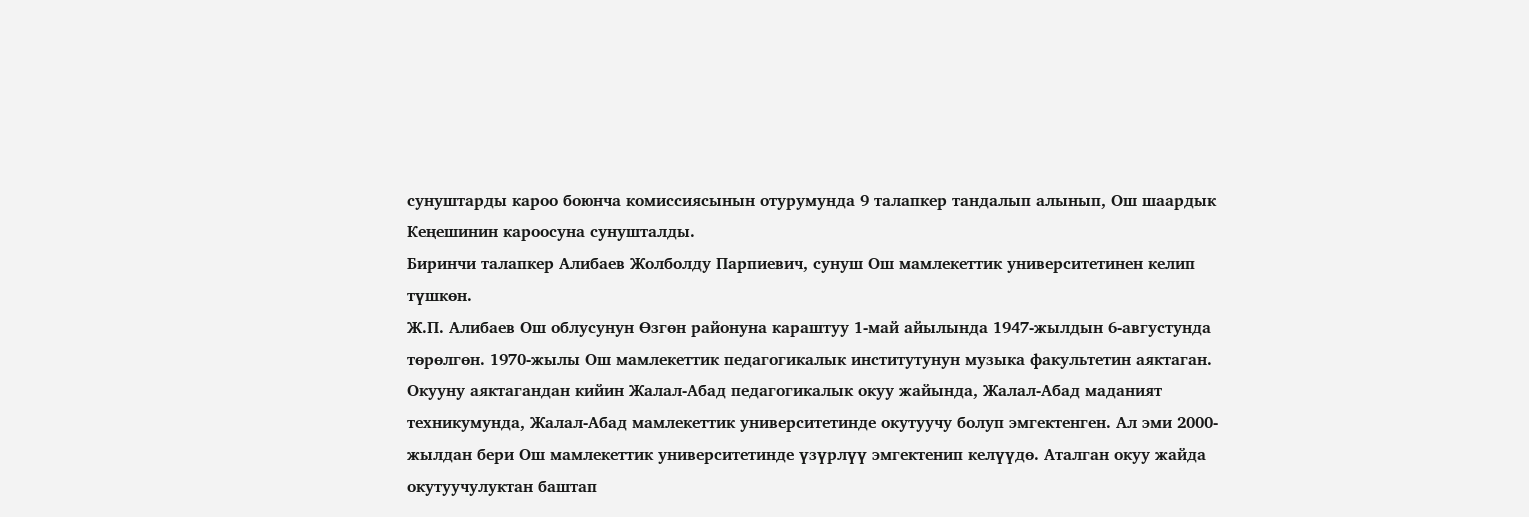сунуштарды кароо боюнча комиссиясынын отурумунда 9 талапкер тандалып алынып, Ош шаардык Кеңешинин кароосуна сунушталды.
Биринчи талапкер Алибаев Жолболду Парпиевич, сунуш Ош мамлекеттик университетинен келип түшкөн.
Ж.П. Алибаев Ош облусунун Өзгөн районуна караштуу 1-май айылында 1947-жылдын 6-августунда төрөлгөн. 1970-жылы Ош мамлекеттик педагогикалык институтунун музыка факультетин аяктаган. Окууну аяктагандан кийин Жалал-Абад педагогикалык окуу жайында, Жалал-Абад маданият техникумунда, Жалал-Абад мамлекеттик университетинде окутуучу болуп эмгектенген. Ал эми 2000-жылдан бери Ош мамлекеттик университетинде үзүрлүү эмгектенип келүүдө. Аталган окуу жайда окутуучулуктан баштап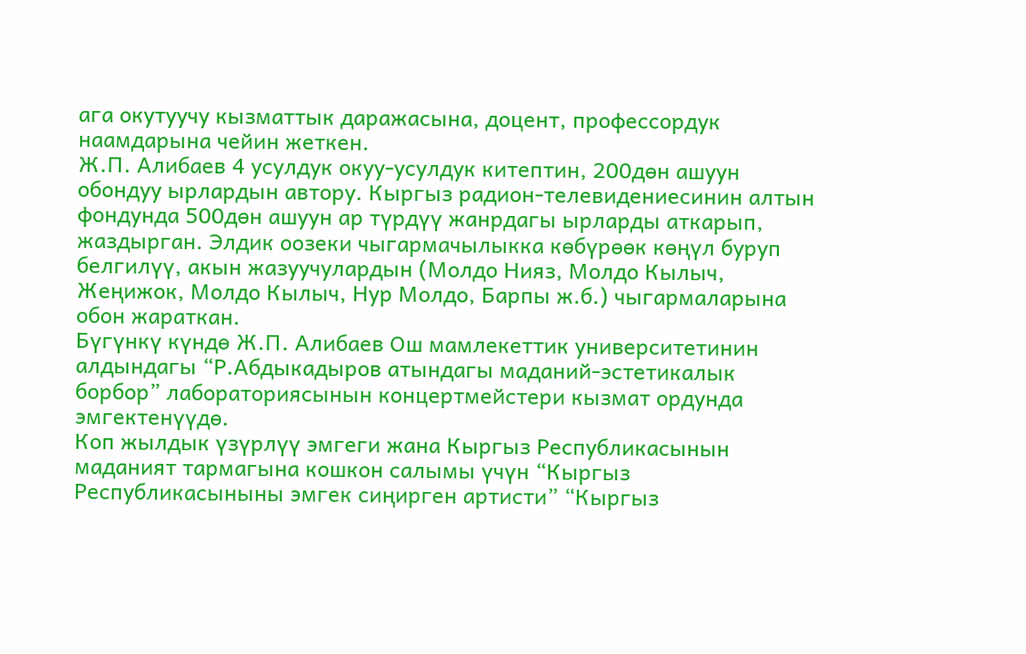ага окутуучу кызматтык даражасына, доцент, профессордук наамдарына чейин жеткен.
Ж.П. Алибаев 4 усулдук окуу-усулдук китептин, 200дөн ашуун обондуу ырлардын автору. Кыргыз радион-телевидениесинин алтын фондунда 500дөн ашуун ар түрдүү жанрдагы ырларды аткарып, жаздырган. Элдик оозеки чыгармачылыкка көбүрөөк көңүл буруп белгилүү, акын жазуучулардын (Молдо Нияз, Молдо Кылыч, Жеңижок, Молдо Кылыч, Нур Молдо, Барпы ж.б.) чыгармаларына обон жараткан.
Бүгүнкү күндө Ж.П. Алибаев Ош мамлекеттик университетинин алдындагы “Р.Абдыкадыров атындагы маданий-эстетикалык борбор” лабораториясынын концертмейстери кызмат ордунда эмгектенүүдө.
Коп жылдык үзүрлүү эмгеги жана Кыргыз Республикасынын маданият тармагына кошкон салымы үчүн “Кыргыз Республикасыныны эмгек сиңирген артисти” “Кыргыз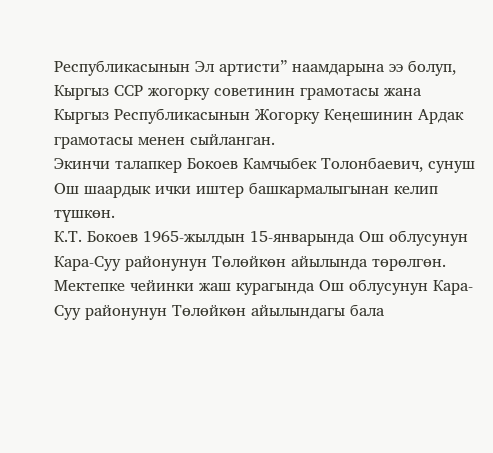Республикасынын Эл артисти” наамдарына ээ болуп, Кыргыз ССР жогорку советинин грамотасы жана Кыргыз Республикасынын Жогорку Кеңешинин Ардак грамотасы менен сыйланган.
Экинчи талапкер Бокоев Камчыбек Толонбаевич, сунуш Ош шаардык ички иштер башкармалыгынан келип түшкөн.
К.Т. Бокоев 1965-жылдын 15-январында Ош облусунун Кара-Суу районунун Төлөйкөн айылында төрөлгөн. Мектепке чейинки жаш курагында Ош облусунун Кара-Суу районунун Төлөйкөн айылындагы бала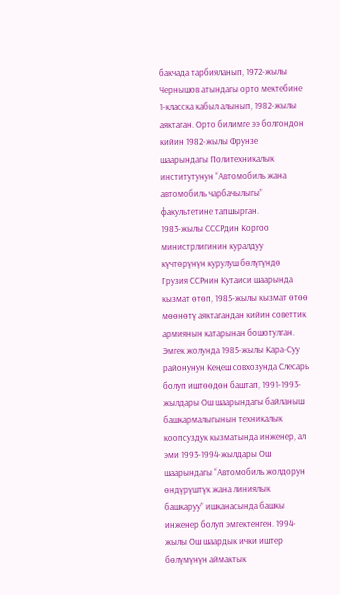бакчада тарбияланып, 1972-жылы Чернышов атындагы орто мектебине 1-класска кабыл алынып, 1982-жылы аяктаган. Орто билимге ээ болгондон кийин 1982-жылы Фрунзе шаарындагы Политехникалык институтунун “Автомобиль жана автомобиль чарбачылыгы” факультетине тапшырган.
1983-жылы СССРдин Коргоо министрлигинин куралдуу күчтөрүнүн курулуш бөлүгүндө Грузия ССРнин Кутаиси шаарында кызмат өтөп, 1985-жылы кызмат өтөө мөөнөтү аяктагандан кийин советтик армиянын катарынан бошотулган.
Эмгек жолунда 1985-жылы Кара-Суу районунун Кеңеш совхозунда Слесарь болуп иштөөдөн баштап, 1991-1993-жылдары Ош шаарындагы байланыш башкармалыгынын техникалык коопсуздук кызматында инженер, ал эми 1993-1994-жылдары Ош шаарындагы “Автомобиль жолдорун өндүрүштүк жана линиялык башкаруу” ишканасында башкы инженер болуп эмгектенген. 1994-жылы Ош шаардык ички иштер бөлүмүнүн аймактык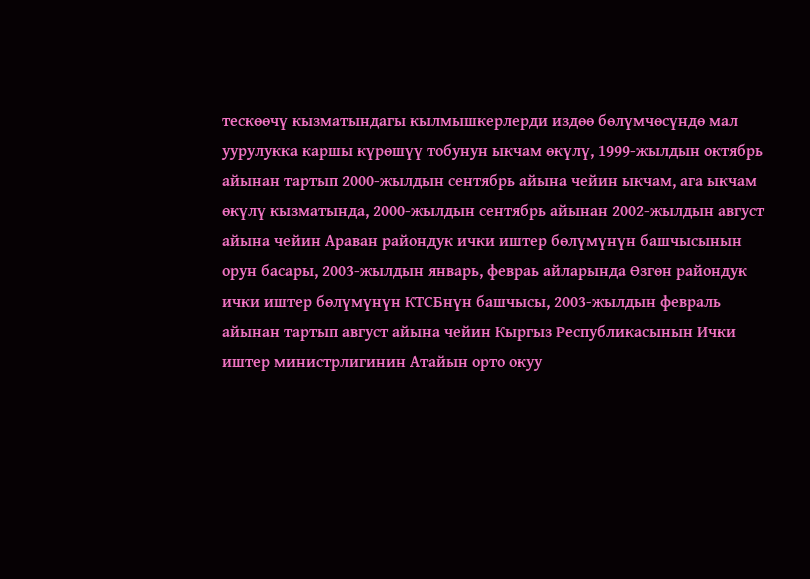тескөөчү кызматындагы кылмышкерлерди издөө бөлүмчөсүндө мал уурулукка каршы күрөшүү тобунун ыкчам өкүлү, 1999-жылдын октябрь айынан тартып 2000-жылдын сентябрь айына чейин ыкчам, ага ыкчам өкүлү кызматында, 2000-жылдын сентябрь айынан 2002-жылдын август айына чейин Араван райондук ички иштер бөлүмүнүн башчысынын орун басары, 2003-жылдын январь, февраь айларында Өзгөн райондук ички иштер бөлүмүнүн КТСБнүн башчысы, 2003-жылдын февраль айынан тартып август айына чейин Кыргыз Республикасынын Ички иштер министрлигинин Атайын орто окуу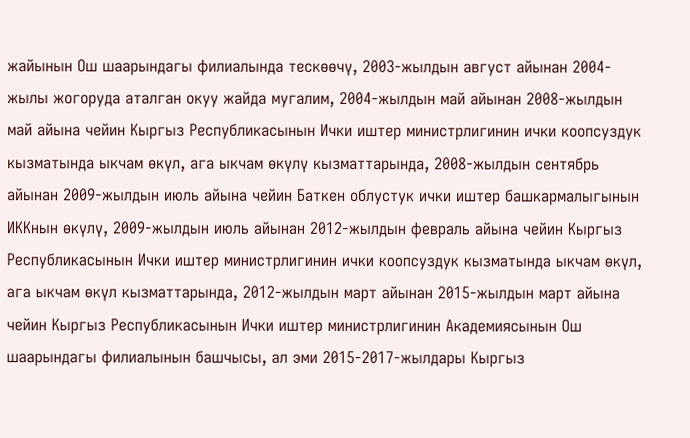жайынын Ош шаарындагы филиалында тескөөчү, 2003-жылдын август айынан 2004-жылы жогоруда аталган окуу жайда мугалим, 2004-жылдын май айынан 2008-жылдын май айына чейин Кыргыз Республикасынын Ички иштер министрлигинин ички коопсуздук кызматында ыкчам өкүл, ага ыкчам өкүлү кызматтарында, 2008-жылдын сентябрь айынан 2009-жылдын июль айына чейин Баткен облустук ички иштер башкармалыгынын ИККнын өкүлү, 2009-жылдын июль айынан 2012-жылдын февраль айына чейин Кыргыз Республикасынын Ички иштер министрлигинин ички коопсуздук кызматында ыкчам өкүл, ага ыкчам өкүл кызматтарында, 2012-жылдын март айынан 2015-жылдын март айына чейин Кыргыз Республикасынын Ички иштер министрлигинин Академиясынын Ош шаарындагы филиалынын башчысы, ал эми 2015-2017-жылдары Кыргыз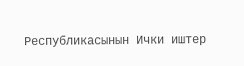Республикасынын Ички иштер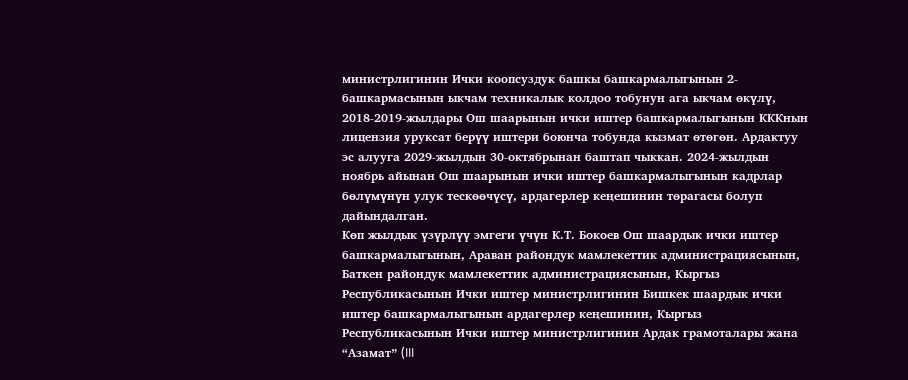министрлигинин Ички коопсуздук башкы башкармалыгынын 2-башкармасынын ыкчам техникалык колдоо тобунун ага ыкчам өкүлү, 2018-2019-жылдары Ош шаарынын ички иштер башкармалыгынын КККнын лицензия уруксат берүү иштери боюнча тобунда кызмат өтөгөн. Ардактуу эс алууга 2029-жылдын 30-октябрынан баштап чыккан. 2024-жылдын ноябрь айынан Ош шаарынын ички иштер башкармалыгынын кадрлар бөлүмүнүн улук тескөөчүсү, ардагерлер кеңешинин төрагасы болуп дайындалган.
Көп жылдык үзүрлүү эмгеги үчүн К.Т. Бокоев Ош шаардык ички иштер башкармалыгынын, Араван райондук мамлекеттик администрациясынын, Баткен райондук мамлекеттик администрациясынын, Кыргыз Республикасынын Ички иштер министрлигинин Бишкек шаардык ички иштер башкармалыгынын ардагерлер кеңешинин, Кыргыз Республикасынын Ички иштер министрлигинин Ардак грамоталары жана “Азамат” (III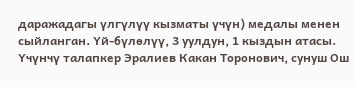даражадагы үлгүлүү кызматы үчүн) медалы менен сыйланган. Үй-бүлөлүү, 3 уулдун, 1 кыздын атасы.
Үчүнчү талапкер Эралиев Какан Торонович, сунуш Ош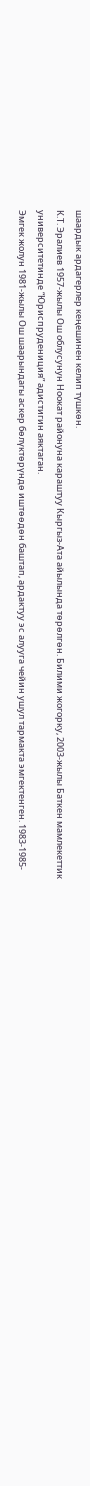шаардык ардагерлер кеңешинен келип түшкөн.
К.Т. Эралиев 1957-жылы Ош облусунун Ноокат районуна караштуу Кыргыз-Ата айылында төрөлгөн. Билими жогорку, 2003-жылы Баткен мамлекеттик университетинде “Юриспрудениция” адистигин аяктаган.
Эмгек жолун 1981-жылы Ош шаарындагы аскер бөлүктөрүндө иштөөдөн баштап, ардактуу эс алууга чейин ушул тармакта эмгектенген. 1983-1985-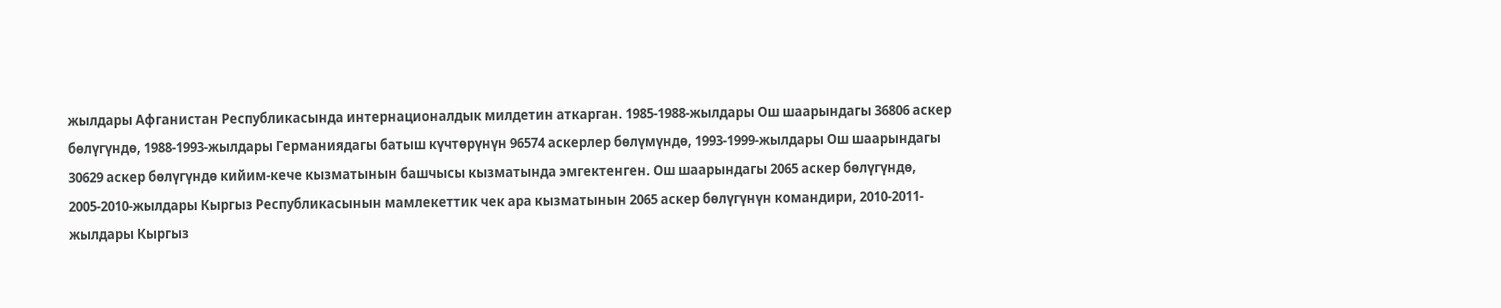жылдары Афганистан Республикасында интернационалдык милдетин аткарган. 1985-1988-жылдары Ош шаарындагы 36806 аскер бөлүгүндө, 1988-1993-жылдары Германиядагы батыш күчтөрүнүн 96574 аскерлер бөлүмүндө, 1993-1999-жылдары Ош шаарындагы 30629 аскер бөлүгүндө кийим-кече кызматынын башчысы кызматында эмгектенген. Ош шаарындагы 2065 аскер бөлүгүндө, 2005-2010-жылдары Кыргыз Республикасынын мамлекеттик чек ара кызматынын 2065 аскер бөлүгүнүн командири, 2010-2011-жылдары Кыргыз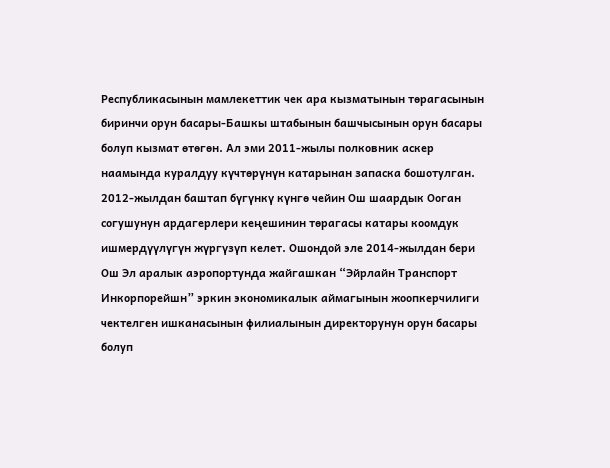Республикасынын мамлекеттик чек ара кызматынын төрагасынын биринчи орун басары-Башкы штабынын башчысынын орун басары болуп кызмат өтөгөн. Ал эми 2011-жылы полковник аскер наамында куралдуу күчтөрүнүн катарынан запаска бошотулган. 2012-жылдан баштап бүгүнкү күнгө чейин Ош шаардык Ооган согушунун ардагерлери кеңешинин төрагасы катары коомдук ишмердүүлүгүн жүргүзүп келет. Ошондой эле 2014-жылдан бери Ош Эл аралык аэропортунда жайгашкан “Эйрлайн Транспорт Инкорпорейшн” эркин экономикалык аймагынын жоопкерчилиги чектелген ишканасынын филиалынын директорунун орун басары болуп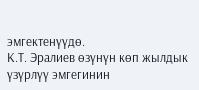эмгектенүүдө.
К.Т. Эралиев өзүнүн көп жылдык үзүрлүү эмгегинин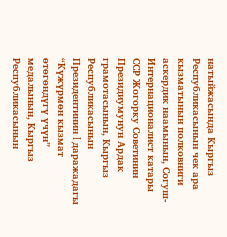натыйжасында Кыргыз Республикасынын чек ара кызматынын полковниги аскердик наамынын, Согуш-Интернационалист катары ССР Жогорку Советинин Президиумунун Ардак грамотасынын, Кыргыз Республикасынын Президентинин I даражадагы “Күжүрмөн кызмат өтөгөндүгү үчүн” медалынын, Кыргыз Республикасынын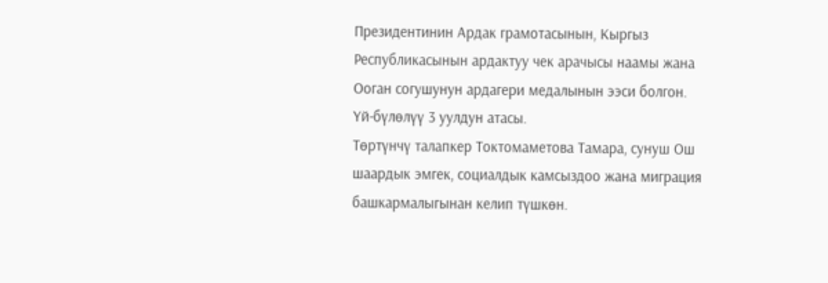Президентинин Ардак грамотасынын, Кыргыз Республикасынын ардактуу чек арачысы наамы жана Ооган согушунун ардагери медалынын ээси болгон. Үй-бүлөлүү 3 уулдун атасы.
Төртүнчү талапкер Токтомаметова Тамара, сунуш Ош шаардык эмгек, социалдык камсыздоо жана миграция башкармалыгынан келип түшкөн.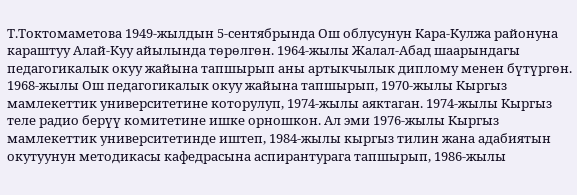Т.Токтомаметова 1949-жылдын 5-сентябрында Ош облусунун Кара-Кулжа районуна караштуу Алай-Куу айылында төрөлгөн. 1964-жылы Жалал-Абад шаарындагы педагогикалык окуу жайына тапшырып аны артыкчылык диплому менен бүтүргөн. 1968-жылы Ош педагогикалык окуу жайына тапшырып, 1970-жылы Кыргыз мамлекеттик университетине которулуп, 1974-жылы аяктаган. 1974-жылы Кыргыз теле радио берүү комитетине ишке орношкон. Ал эми 1976-жылы Кыргыз мамлекеттик университетинде иштеп, 1984-жылы кыргыз тилин жана адабиятын окутуунун методикасы кафедрасына аспирантурага тапшырып, 1986-жылы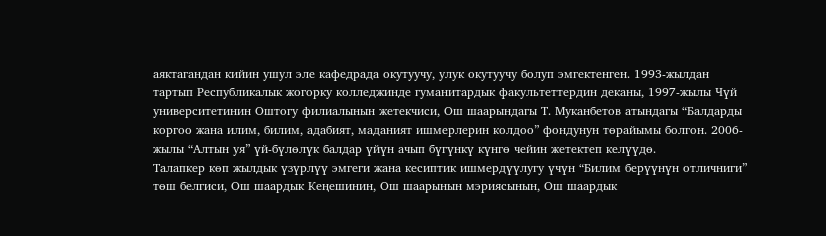аяктагандан кийин ушул эле кафедрада окутуучу, улук окутуучу болуп эмгектенген. 1993-жылдан тартып Республикалык жогорку колледжинде гуманитардык факультеттердин деканы, 1997-жылы Чүй университетинин Оштогу филиалынын жетекчиси, Ош шаарындагы Т. Муканбетов атындагы “Балдарды коргоо жана илим, билим, адабият, маданият ишмерлерин колдоо” фондунун төрайымы болгон. 2006-жылы “Алтын уя” үй-бүлөлүк балдар үйүн ачып бүгүнкү күнгө чейин жетектеп келүүдө.
Талапкер көп жылдык үзүрлүү эмгеги жана кесиптик ишмердүүлугу үчүн “Билим берүүнүн отличниги” төш белгиси, Ош шаардык Кеңешинин, Ош шаарынын мэриясынын, Ош шаардык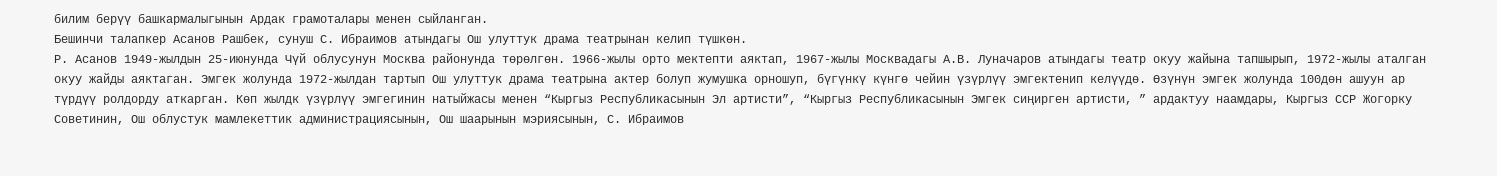билим берүү башкармалыгынын Ардак грамоталары менен сыйланган.
Бешинчи талапкер Асанов Рашбек, сунуш С. Ибраимов атындагы Ош улуттук драма театрынан келип түшкөн.
Р. Асанов 1949-жылдын 25-июнунда Чүй облусунун Москва районунда төрөлгөн. 1966-жылы орто мектепти аяктап, 1967-жылы Москвадагы А.В. Луначаров атындагы театр окуу жайына тапшырып, 1972-жылы аталган окуу жайды аяктаган. Эмгек жолунда 1972-жылдан тартып Ош улуттук драма театрына актер болуп жумушка орношуп, бүгүнкү күнгө чейин үзүрлүү эмгектенип келүүдө. Өзүнүн эмгек жолунда 100дөн ашуун ар түрдүү ролдорду аткарган. Көп жылдк үзүрлүү эмгегинин натыйжасы менен “Кыргыз Республикасынын Эл артисти”, “Кыргыз Республикасынын Эмгек сиңирген артисти, ” ардактуу наамдары, Кыргыз ССР Жогорку Советинин, Ош облустук мамлекеттик администрациясынын, Ош шаарынын мэриясынын, С. Ибраимов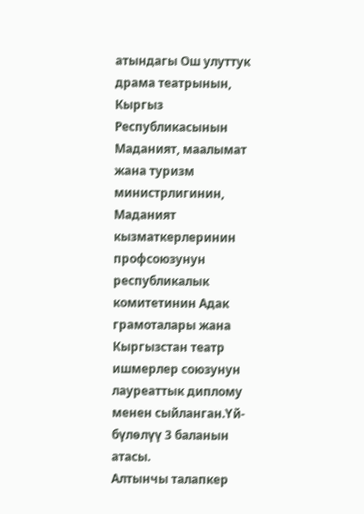атындагы Ош улуттук драма театрынын, Кыргыз Республикасынын Маданият, маалымат жана туризм министрлигинин, Маданият кызматкерлеринин профсоюзунун республикалык комитетинин Адак грамоталары жана Кыргызстан театр ишмерлер союзунун лауреаттык диплому менен сыйланган.Үй-бүлөлүү 3 баланын атасы.
Алтынчы талапкер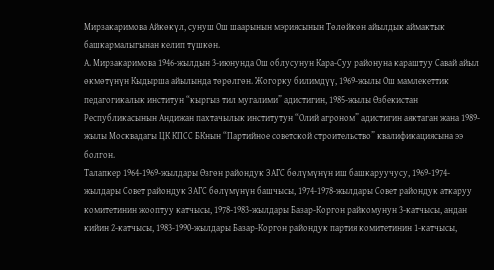Мирзакаримова Айкөкүл, сунуш Ош шаарынын мэриясынын Төлөйкөн айылдык аймактык башкармалыгынан келип түшкөн.
А. Мирзакаримова 1946-жылдын 3-июнунда Ош облусунун Кара-Суу районуна караштуу Савай айыл өкмөтүнүн Кыдырша айылында төрөлгөн. Жогорку билимдүү, 1969-жылы Ош мамлекеттик педагогикалык институн “кыргыз тил мугалими” адистигин, 1985-жылы Өзбекистан Республикасынын Андижан пахтачылык институтун “Олий агроном” адистигин аяктаган жана 1989-жылы Москвадагы ЦК КПСС БКнын “Партийное советской строительство” квалификациясына ээ болгон.
Талапкер 1964-1969-жылдары Өзгөн райондук ЗАГС бөлүмүнүн иш башкаруучусу, 1969-1974-жылдары Совет райондук ЗАГС бөлүмүнүн башчысы, 1974-1978-жылдары Совет райондук аткаруу комитетинин жооптуу катчысы, 1978-1983-жылдары Базар-Коргон райкомунун 3-катчысы, андан кийин 2-катчысы, 1983-1990-жылдары Базар-Коргон райондук партия комитетинин 1-катчысы,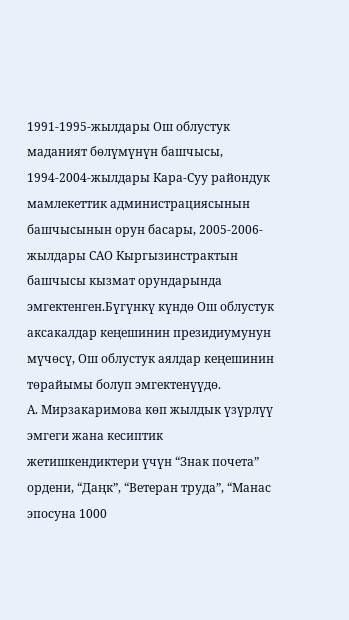1991-1995-жылдары Ош облустук маданият бөлүмүнүн башчысы, 1994-2004-жылдары Кара-Суу райондук мамлекеттик администрациясынын башчысынын орун басары, 2005-2006-жылдары САО Кыргызинстрактын башчысы кызмат орундарында эмгектенген.Бүгүнкү күндө Ош облустук аксакалдар кеңешинин президиумунун мүчөсү, Ош облустук аялдар кеңешинин төрайымы болуп эмгектенүүдө.
А. Мирзакаримова көп жылдык үзүрлүү эмгеги жана кесиптик жетишкендиктери үчүн “Знак почета” ордени, “Даңк”, “Ветеран труда”, “Манас эпосуна 1000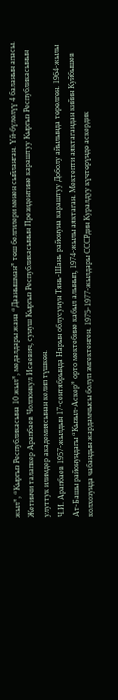жыл”, “Кыргыз Республикасына 10 жыл”, медалдары жана “Даанышман” төш белгилери менен сыйланган. Үй-бүлөлүү 4 баланын апасы.
Жетинчи талапкер Арапбаев Чолпонкул Исаевич, сунуш Кыргыз Республикасынын Президентине караштуу Кыргыз Республикасынын улуттук илимдер академиясынан келип түшкөн.
Ч.И. Арапбаев 1957-жылдын 17-сентябрында Нарын облусунун Тянь-Шань районуна караштуу Доболу айылында төрөлгөн. 1964-жылы Ат-Башы районундагы “Кызыл-Аскер” орто мектебине кабыл алынып, 1974-жылы аяктаган. Мектепти аяктагандан кийин Куйбышев колхозунда чабандын жардамчысы болуп эмгектенген. 1975-1977-жылдары СССРдин Куралдуу күчтөрүндө аскердик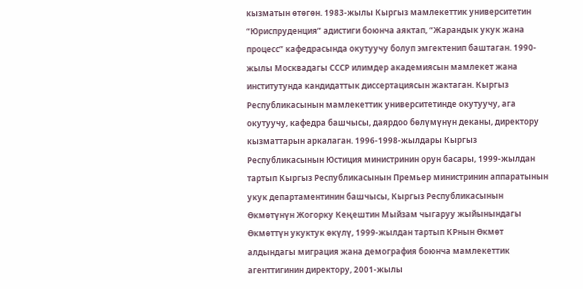кызматын өтөгөн. 1983-жылы Кыргыз мамлекеттик университетин “Юриспруденция” адистиги боюнча аяктап, “Жарандык укук жана процесс” кафедрасында окутуучу болуп эмгектенип баштаган. 1990-жылы Москвадагы СССР илимдер академиясын мамлекет жана институтунда кандидаттык диссертациясын жактаган. Кыргыз Республикасынын мамлекеттик университетинде окутуучу, ага окутуучу, кафедра башчысы, даярдоо бөлүмүнүн деканы, директору кызматтарын аркалаган. 1996-1998-жылдары Кыргыз Республикасынын Юстиция министринин орун басары, 1999-жылдан тартып Кыргыз Республикасынын Премьер министринин аппаратынын укук департаментинин башчысы, Кыргыз Республикасынын Өкмөтүнүн Жогорку Кеңештин Мыйзам чыгаруу жыйынындагы Өкмөттүн укуктук өкүлү, 1999-жылдан тартып КРнын Өкмөт алдындагы миграция жана демография боюнча мамлекеттик агенттигинин директору, 2001-жылы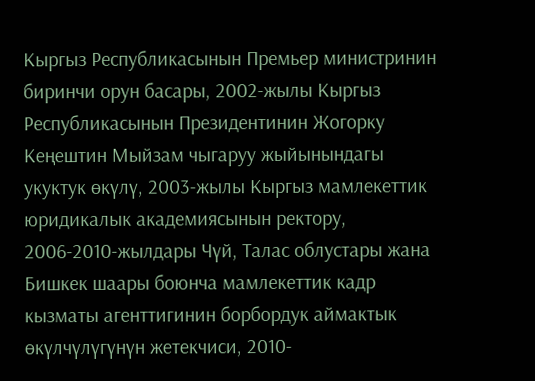Кыргыз Республикасынын Премьер министринин биринчи орун басары, 2002-жылы Кыргыз Республикасынын Президентинин Жогорку Кеңештин Мыйзам чыгаруу жыйынындагы укуктук өкүлү, 2003-жылы Кыргыз мамлекеттик юридикалык академиясынын ректору, 2006-2010-жылдары Чүй, Талас облустары жана Бишкек шаары боюнча мамлекеттик кадр кызматы агенттигинин борбордук аймактык өкүлчүлүгүнүн жетекчиси, 2010-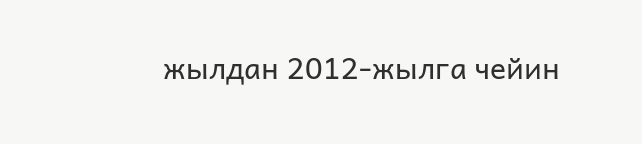жылдан 2012-жылга чейин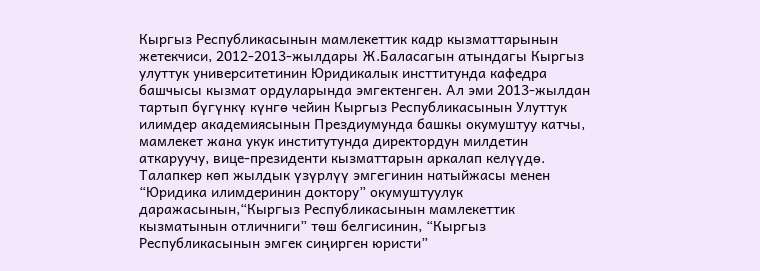Кыргыз Республикасынын мамлекеттик кадр кызматтарынын жетекчиси, 2012-2013-жылдары Ж.Баласагын атындагы Кыргыз улуттук университетинин Юридикалык инсттитунда кафедра башчысы кызмат ордуларында эмгектенген. Ал эми 2013-жылдан тартып бүгүнкү күнгө чейин Кыргыз Республикасынын Улуттук илимдер академиясынын Прездиумунда башкы окумуштуу катчы, мамлекет жана укук институтунда директордун милдетин аткаруучу, вице-президенти кызматтарын аркалап келүүдө.
Талапкер көп жылдык үзүрлүү эмгегинин натыйжасы менен “Юридика илимдеринин доктору” окумуштуулук даражасынын,“Кыргыз Республикасынын мамлекеттик кызматынын отличниги” төш белгисинин, “Кыргыз Республикасынын эмгек сиңирген юристи”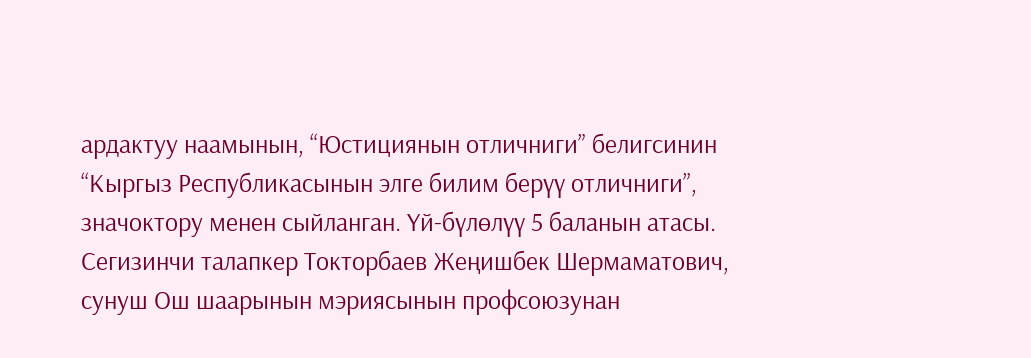ардактуу наамынын, “Юстициянын отличниги” белигсинин “Кыргыз Республикасынын элге билим берүү отличниги”, значоктору менен сыйланган. Үй-бүлөлүү 5 баланын атасы.
Сегизинчи талапкер Токторбаев Жеңишбек Шермаматович, сунуш Ош шаарынын мэриясынын профсоюзунан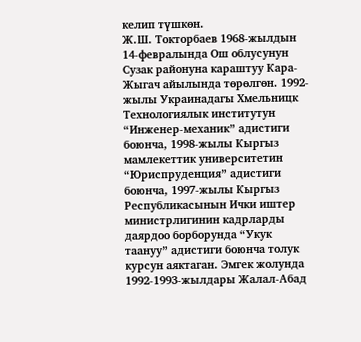келип түшкөн.
Ж.Ш. Токторбаев 1968-жылдын 14-февралында Ош облусунун Сузак районуна караштуу Кара-Жыгач айылында төрөлгөн. 1992-жылы Украинадагы Хмельницк Технологиялык институтун “Инженер-механик” адистиги боюнча, 1998-жылы Кыргыз мамлекеттик университетин “Юриспруденция” адистиги боюнча, 1997-жылы Кыргыз Республикасынын Ички иштер министрлигинин кадрларды даярдоо борборунда “Укук таануу” адистиги боюнча толук курсун аяктаган. Эмгек жолунда 1992-1993-жылдары Жалал-Абад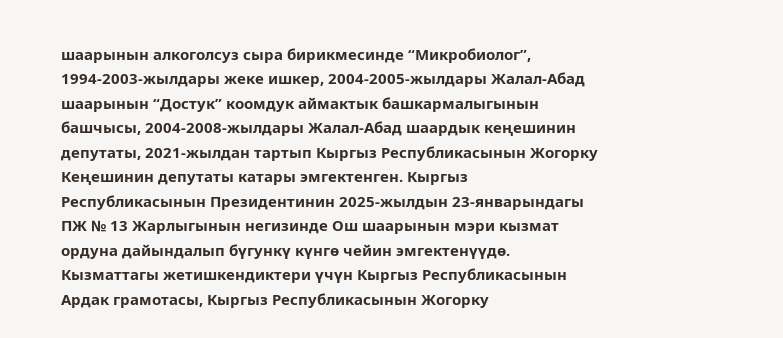шаарынын алкоголсуз сыра бирикмесинде “Микробиолог”, 1994-2003-жылдары жеке ишкер, 2004-2005-жылдары Жалал-Абад шаарынын “Достук” коомдук аймактык башкармалыгынын башчысы, 2004-2008-жылдары Жалал-Абад шаардык кеңешинин депутаты, 2021-жылдан тартып Кыргыз Республикасынын Жогорку Кеңешинин депутаты катары эмгектенген. Кыргыз Республикасынын Президентинин 2025-жылдын 23-январындагы ПЖ № 13 Жарлыгынын негизинде Ош шаарынын мэри кызмат ордуна дайындалып бүгункү күнгө чейин эмгектенүүдө.
Кызматтагы жетишкендиктери үчүн Кыргыз Республикасынын Ардак грамотасы, Кыргыз Республикасынын Жогорку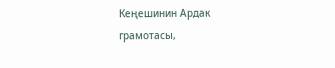Кеңешинин Ардак грамотасы,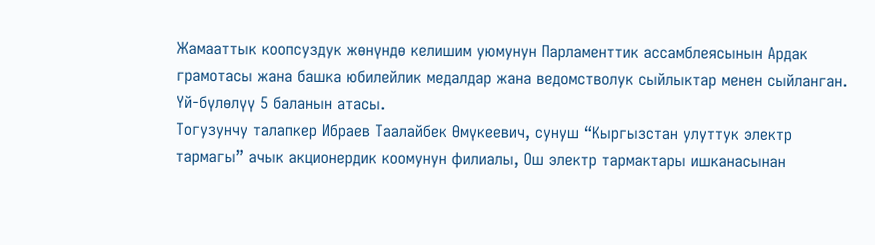Жамааттык коопсуздук жөнүндө келишим уюмунун Парламенттик ассамблеясынын Ардак грамотасы жана башка юбилейлик медалдар жана ведомстволук сыйлыктар менен сыйланган. Үй-бүлөлүү 5 баланын атасы.
Тогузунчу талапкер Ибраев Таалайбек Өмүкеевич, сунуш “Кыргызстан улуттук электр тармагы” ачык акционердик коомунун филиалы, Ош электр тармактары ишканасынан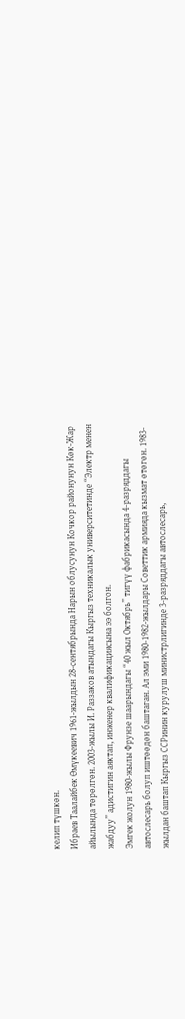келип түшкөн.
Ибраев Таалайбек Өмүкеевич 1961-жылдын 28-сентябрында Нарын облусунун Кочкор районунун Көк-Жар айылында төрөлгөн. 2003-жылы И. Раззаков атындагы Кыргыз техникалык университетинде “Электр менен жабдуу” адистигин аяктап, инженер квалификациясына ээ болгон.
Эмгек жолун 1980-жылы Фрунзе шаарындагы “40 жыл Октябрь” тигүү фабрикасында 4-разряддагы автослесарь болуп иштөөдөн баштаган. Ал эми 1980-1982-жылдары Советтик армияда кызмат өтөгөн. 1983-жылдан баштап Кыргыз ССРинин курулуш министрлигинде 3-разряддагы автослесарь,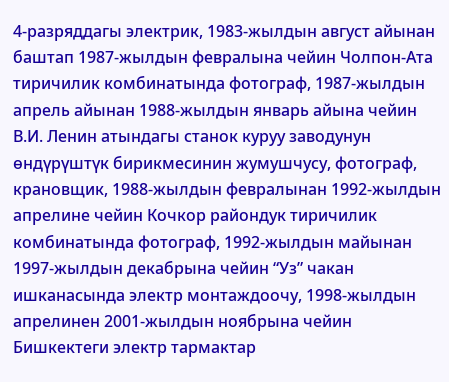4-разряддагы электрик, 1983-жылдын август айынан баштап 1987-жылдын февралына чейин Чолпон-Ата тиричилик комбинатында фотограф, 1987-жылдын апрель айынан 1988-жылдын январь айына чейин В.И. Ленин атындагы станок куруу заводунун өндүрүштүк бирикмесинин жумушчусу, фотограф, крановщик, 1988-жылдын февралынан 1992-жылдын апрелине чейин Кочкор райондук тиричилик комбинатында фотограф, 1992-жылдын майынан 1997-жылдын декабрына чейин “Уз” чакан ишканасында электр монтаждоочу, 1998-жылдын апрелинен 2001-жылдын ноябрына чейин Бишкектеги электр тармактар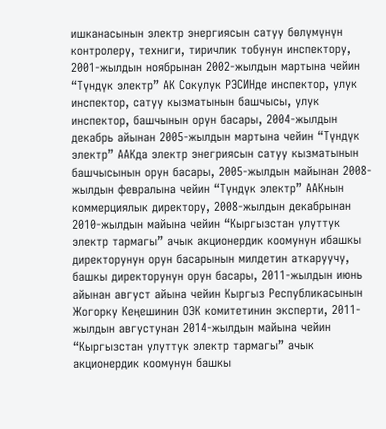ишканасынын электр энергиясын сатуу бөлүмүнүн контролеру, техниги, тиричлик тобунун инспектору, 2001-жылдын ноябрынан 2002-жылдын мартына чейин “Түндүк электр” АК Сокулук РЭСИНде инспектор, улук инспектор, сатуу кызматынын башчысы, улук инспектор, башчынын орун басары, 2004-жылдын декабрь айынан 2005-жылдын мартына чейин “Түндүк электр” ААКда электр энегриясын сатуу кызматынын башчысынын орун басары, 2005-жылдын майынан 2008-жылдын февралына чейин “Түндүк электр” ААКнын коммерциялык директору, 2008-жылдын декабрынан 2010-жылдын майына чейин “Кыргызстан улуттук электр тармагы” ачык акционердик коомунун ибашкы директорунун орун басарынын милдетин аткаруучу, башкы директорунун орун басары, 2011-жылдын июнь айынан август айына чейин Кыргыз Республикасынын Жогорку Кеңешинин ОЭК комитетинин эксперти, 2011-жылдын августунан 2014-жылдын майына чейин “Кыргызстан улуттук электр тармагы” ачык акционердик коомунун башкы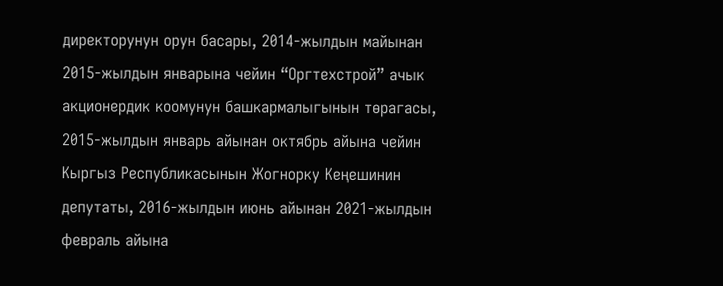директорунун орун басары, 2014-жылдын майынан 2015-жылдын январына чейин “Оргтехстрой” ачык акционердик коомунун башкармалыгынын төрагасы, 2015-жылдын январь айынан октябрь айына чейин Кыргыз Республикасынын Жогнорку Кеңешинин депутаты, 2016-жылдын июнь айынан 2021-жылдын февраль айына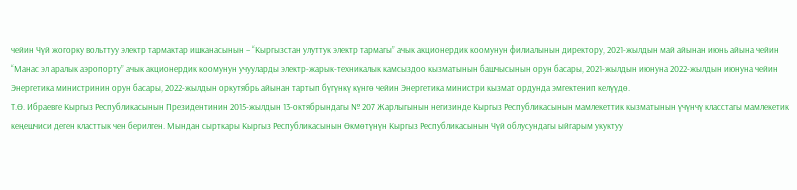чейин Чүй жогорку вольттуу электр тармактар ишканасынын – “Кыргызстан улуттук электр тармагы” ачык акционердик коомунун филиалынын директору, 2021-жылдын май айынан июнь айына чейин “Манас эл аралык аэропорту” ачык акционердик коомунун учууларды электр-жарык-техникалык камсыздоо кызматынын башчысынын орун басары, 2021-жылдын июнуна 2022-жылдын июнуна чейин Энергетика министринин орун басары, 2022-жылдын оркутябрь айынан тартып бүгүнкү күнгө чейин Энергетика министри кызмат ордунда эмгектенип келүүдө.
Т.Ө. Ибраевге Кыргыз Республикасынын Президентинин 2015-жылдын 13-октябрындагы № 207 Жарлыгынын негизинде Кыргыз Республикасынын мамлекеттик кызматынын үчүнчү класстагы мамлекетик кеңешчиси деген класттык чен берилген. Мындан сырткары Кыргыз Республикасынын Өкмөтүнүн Кыргыз Республикасынын Чүй облусундагы ыйгарым укуктуу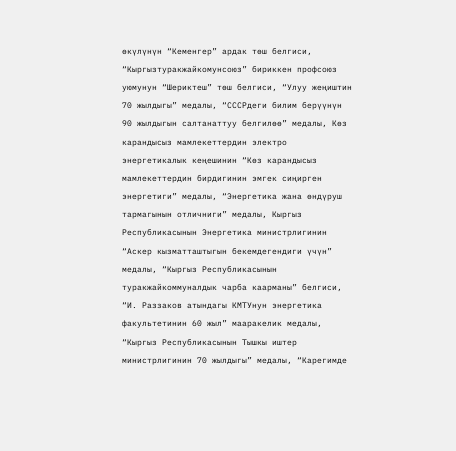өкүлүнүн “Кеменгер” ардак төш белгиси, “Кыргызтуракжайкомунсоюз” бириккен профсоюз уюмунун “Шериктеш” төш белгиси, “Улуу жеңиштин 70 жылдыгы” медалы, “СССРдеги билим берүүнүн 90 жылдыгын салтанаттуу белгилөө” медалы, Көз карандысыз мамлекеттердин электро энергетикалык кеңешинин “Көз карандысыз мамлекеттердин бирдигинин эмгек сиңирген энергетиги” медалы, “Энергетика жана өндүруш тармагынын отличниги” медалы, Кыргыз Республикасынын Энергетика министрлигинин “Аскер кызматташтыгын бекемдегендиги үчүн” медалы, “Кыргыз Республикасынын туракжайкоммуналдык чарба каарманы” белгиси, “И. Раззаков атындагы КМТУнун энергетика факультетинин 60 жыл” мааракелик медалы, “Кыргыз Республикасынын Тышкы иштер министрлигинин 70 жылдыгы” медалы, “Карегимде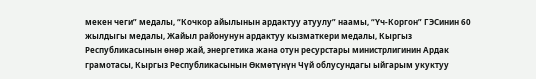мекен чеги” медалы, “Кочкор айылынын ардактуу атуулу” наамы, “Үч-Коргон” ГЭСинин 60 жылдыгы медалы, Жайыл районунун ардактуу кызматкери медалы, Кыргыз Республикасынын өнөр жай, энергетика жана отун ресурстары министрлигинин Ардак грамотасы, Кыргыз Республикасынын Өкмөтүнүн Чүй облусундагы ыйгарым укуктуу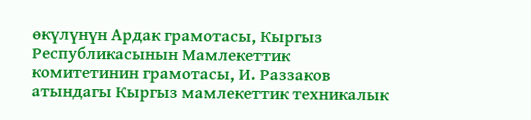өкүлүнүн Ардак грамотасы, Кыргыз Республикасынын Мамлекеттик комитетинин грамотасы, И. Раззаков атындагы Кыргыз мамлекеттик техникалык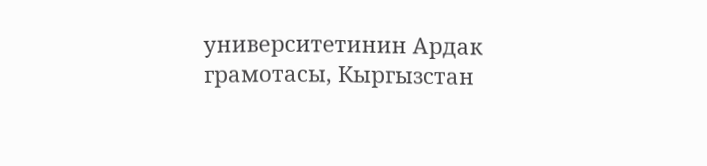университетинин Ардак грамотасы, Кыргызстан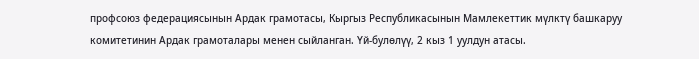профсоюз федерациясынын Ардак грамотасы, Кыргыз Республикасынын Мамлекеттик мүлктү башкаруу комитетинин Ардак грамоталары менен сыйланган. Үй-булөлүү, 2 кыз 1 уулдун атасы.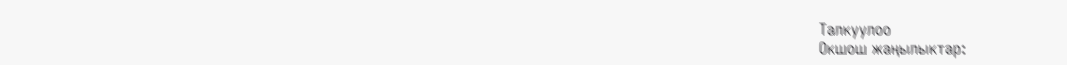Талкуулоо
Окшош жаңылыктар: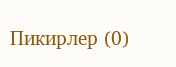Пикирлер (0)